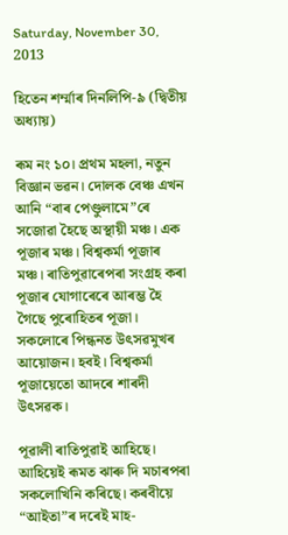Saturday, November 30, 2013

হিতেন শৰ্ম্মাৰ দিনলিপি-৯ (দ্বিতীয় অধ্যায়)

ৰূম নং ১০। প্ৰথম মহলা, নতুন বিজ্ঞান ভৱন। দোলক বেঞ্চ এখন আনি “বাৰ পেণ্ডুলামে”ৰে সজোৱা হৈছে অস্থায়ী মঞ্চ। এক পূজাৰ মঞ্চ। বিশ্বকৰ্মা পূজাৰ মঞ্চ। ৰাতিপুৱাৰেপৰা সংগ্ৰহ কৰা পূজাৰ যোগাৰেৰে আৰম্ভ হৈ গৈছে পুৰোহিতৰ পূজা। সকলোৰে পিন্ধনত উৎসৱমুখৰ আয়োজন। হবই। বিশ্বকৰ্মা পূজায়েতো আদৰে শাৰদী উৎসৱক।

পূৱালী ৰাতিপুৱাই আহিছে। আহিয়েই ৰূমত ঝাৰু দি মচাৰপৰা সকলোখিনি কৰিছে। কৰবীয়ে “আইতা”ৰ দৰেই মাহ-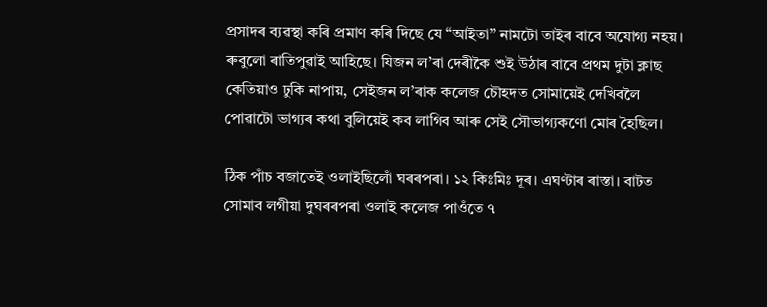প্ৰসাদৰ ব্যৱস্থা কৰি প্ৰমাণ কৰি দিছে যে “আইতা” নামটো তাইৰ বাবে অযোগ্য নহয়। ৰুবুলো ৰাতিপুৱাই আহিছে। যিজন ল’ৰা দেৰীকৈ শুই উঠাৰ বাবে প্ৰথম দুটা ক্লাছ কেতিয়াও ঢুকি নাপায়, সেইজন ল’ৰাক কলেজ চৌহদত সোমায়েই দেখিবলৈ পোৱাটো ভাগ্যৰ কথা বুলিয়েই কব লাগিব আৰু সেই সৌভাগ্যকণো মোৰ হৈছিল।

ঠিক পাঁচ বজাতেই ওলাইছিলোঁ ঘৰৰপৰা। ১২ কিঃমিঃ দূৰ। এঘণ্টাৰ ৰাস্তা। বাটত সোমাব লগীয়া দুঘৰৰপৰা ওলাই কলেজ পাওঁতে ৭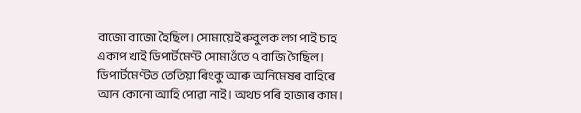বাজো বাজো হৈছিল। সোমায়েই ৰুবুলক লগ পাই চাহ একাপ খাই ডিপাৰ্টমেণ্ট সোমাওঁতে ৭ বাজি গৈছিল। ডিপাৰ্টমেণ্টত তেতিয়া ৰিংকু আৰু অনিমেষৰ বাহিৰে আন কোনো আহি পোৱা নাই। অথচ পৰি হাজাৰ কাম।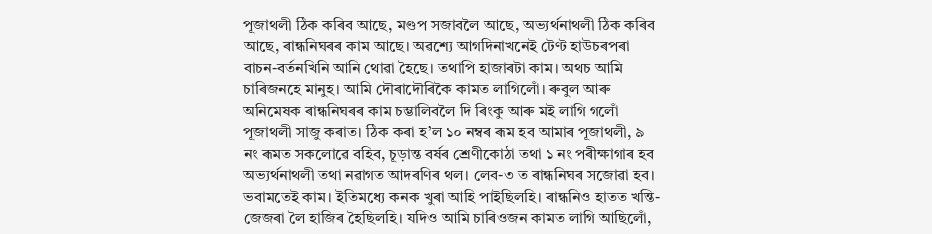পূজাথলী ঠিক কৰিব আছে, মণ্ডপ সজাবলৈ আছে, অভ্যৰ্থনাথলী ঠিক কৰিব আছে, ৰান্ধনিঘৰৰ কাম আছে। অৱশ্যে আগদিনাখনেই টেণ্ট হাউচৰপৰা বাচন-বৰ্তনখিনি আনি থোৱা হৈছে। তথাপি হাজাৰটা কাম। অথচ আমি চাৰিজনহে মানুহ। আমি দৌৰাদৌৰিকৈ কামত লাগিলোঁ। ৰুবুল আৰু অনিমেষক ৰান্ধনিঘৰৰ কাম চম্ভালিবলৈ দি ৰিংকু আৰু মই লাগি গলোঁ পূজাথলী সাজু কৰাত। ঠিক কৰা হ’ল ১০ নম্বৰ ৰূম হব আমাৰ পূজাথলী, ৯ নং ৰূমত সকলোৱে বহিব, চূড়ান্ত বৰ্ষৰ শ্ৰেণীকোঠা তথা ১ নং পৰীক্ষাগাৰ হব অভ্যৰ্থনাথলী তথা নৱাগত আদৰণিৰ থল। লেব-৩ ত ৰান্ধনিঘৰ সজোৱা হব। ভবামতেই কাম। ইতিমধ্যে কনক খুৰা আহি পাইছিলহি। ৰান্ধনিও হাতত খন্তি-জেজৰা লৈ হাজিৰ হৈছিলহি। যদিও আমি চাৰিওজন কামত লাগি আছিলোঁ,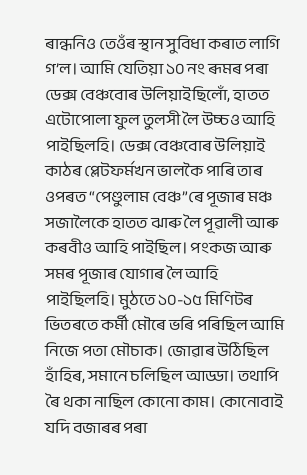ৰান্ধনিও তেওঁৰ স্থান সুবিধা কৰাত লাগি গ’ল। আমি যেতিয়া ১০ নং ৰূমৰ পৰা ডেক্স বেঞ্চবোৰ উলিয়াইছিলোঁ, হাতত এটোপোলা ফুল তুলসী লৈ উচ্চও আহি পাইছিলহি। ডেক্স বেঞ্চবোৰ উলিয়াই কাঠৰ প্লেটফৰ্মখন ভালকৈ পাৰি তাৰ ওপৰত “পেণ্ডুলাম বেঞ্চ”ৰে পূজাৰ মঞ্চ সজালৈকে হাতত ঝাৰু লৈ পূৱালী আৰু কৰবীও আহি পাইছিল। পংকজ আৰু সমৰ পূজাৰ যোগাৰ লৈ আহি পাইছিলহি। মুঠতে ১০-১৫ মিণিটৰ ভিতৰতে কৰ্মী মৌৰে ভৰি পৰিছিল আমি নিজে পতা মৌচাক। জোৱাৰ উঠিছিল হাঁহিৰ, সমানে চলিছিল আড্ডা। তথাপি ৰৈ থকা নাছিল কোনো কাম। কোনোবাই যদি বজাৰৰ পৰা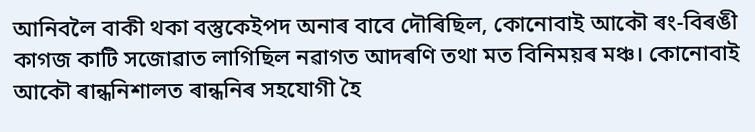আনিবলৈ বাকী থকা বস্তুকেইপদ অনাৰ বাবে দৌৰিছিল, কোনোবাই আকৌ ৰং-বিৰঙী কাগজ কাটি সজোৱাত লাগিছিল নৱাগত আদৰণি তথা মত বিনিময়ৰ মঞ্চ। কোনোবাই আকৌ ৰান্ধনিশালত ৰান্ধনিৰ সহযোগী হৈ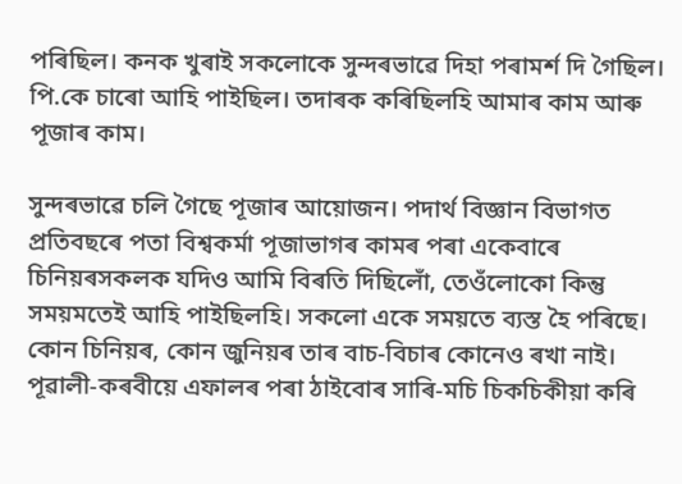পৰিছিল। কনক খুৰাই সকলোকে সুন্দৰভাৱে দিহা পৰামৰ্শ দি গৈছিল। পি.কে চাৰো আহি পাইছিল। তদাৰক কৰিছিলহি আমাৰ কাম আৰু পূজাৰ কাম।

সুন্দৰভাৱে চলি গৈছে পূজাৰ আয়োজন। পদাৰ্থ বিজ্ঞান বিভাগত প্ৰতিবছৰে পতা বিশ্বকৰ্মা পূজাভাগৰ কামৰ পৰা একেবাৰে চিনিয়ৰসকলক যদিও আমি বিৰতি দিছিলোঁ, তেওঁলোকো কিন্তু সময়মতেই আহি পাইছিলহি। সকলো একে সময়তে ব্যস্ত হৈ পৰিছে। কোন চিনিয়ৰ, কোন জুনিয়ৰ তাৰ বাচ-বিচাৰ কোনেও ৰখা নাই। পূৱালী-কৰবীয়ে এফালৰ পৰা ঠাইবোৰ সাৰি-মচি চিকচিকীয়া কৰি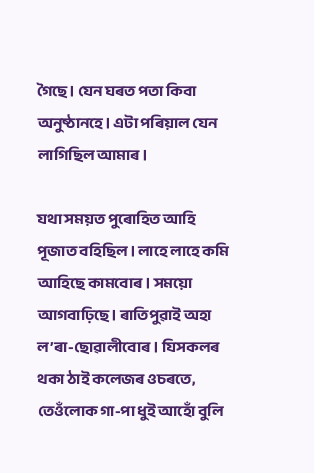গৈছে। যেন ঘৰত পতা কিবা অনুষ্ঠানহে। এটা পৰিয়াল যেন লাগিছিল আমাৰ।

যথা সময়ত পুৰোহিত আহি পূজাত বহিছিল। লাহে লাহে কমি আহিছে কামবোৰ। সময়ো আগবাঢ়িছে। ৰাতিপুৱাই অহা ল’ৰা-ছোৱালীবোৰ। যিসকলৰ থকা ঠাই কলেজৰ ওচৰতে, তেওঁলোক গা-পা ধুই আহোঁ বুলি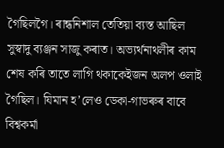গৈছিলগৈ। ৰান্ধনিশাল তেতিয়া ব্যস্ত আছিল সুস্বাদু ব্যঞ্জন সাজু কৰাত। অভ্যৰ্থনাথলীৰ কাম শেষ কৰি তাতে লাগি থকাকেইজন অলপ ওলাই গৈছিল। যিমান হ’লেও ডেকা-গাভৰুৰ বাবে বিশ্বকৰ্মা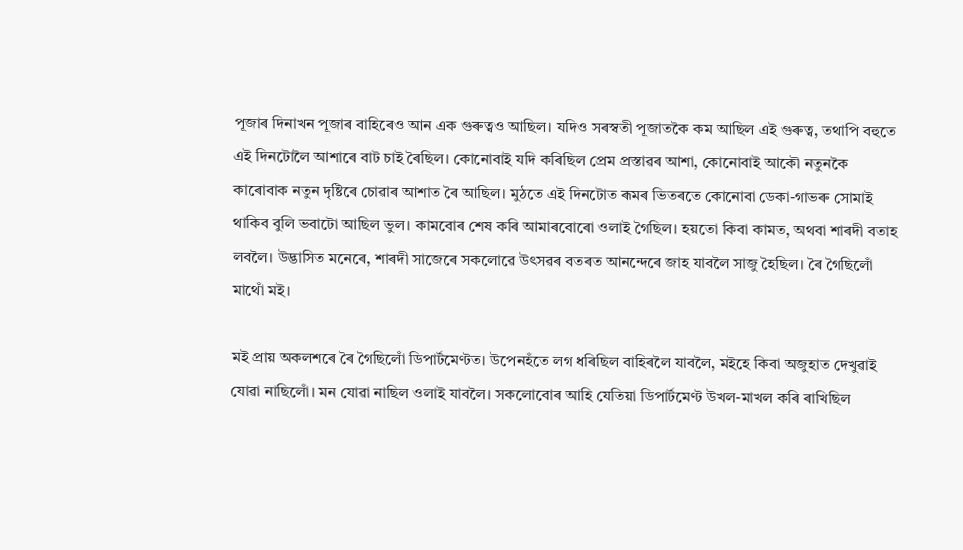পূজাৰ দিনাখন পূজাৰ বাহিৰেও আন এক গুৰুত্বও আছিল। যদিও সৰস্বতী পূজাতকৈ কম আছিল এই গুৰুত্ব, তথাপি বহুতে এই দিনটোলৈ আশাৰে বাট চাই ৰৈছিল। কোনোবাই যদি কৰিছিল প্ৰেম প্ৰস্তাৱৰ আশা, কোনোবাই আকৌ নতুনকৈ কাৰোবাক নতুন দৃষ্টিৰে চোৱাৰ আশাত ৰৈ আছিল। মুঠতে এই দিনটোত ৰূমৰ ভিতৰতে কোনোবা ডেকা-গাভৰু সোমাই থাকিব বুলি ভবাটো আছিল ভুল। কামবোৰ শেষ কৰি আমাৰবোৰো ওলাই গৈছিল। হয়তো কিবা কামত, অথবা শাৰদী বতাহ লবলৈ। উদ্ভাসিত মনেৰে, শাৰদী সাজেৰে সকলোৱে উৎসৱৰ বতৰত আনন্দেৰে জাহ যাবলৈ সাজু হৈছিল। ৰৈ গৈছিলোঁ মাথোঁ মই।

মই প্ৰায় অকলশৰে ৰৈ গৈছিলোঁ ডিপাৰ্টমেণ্টত। উপেনহঁতে লগ ধৰিছিল বাহিৰলৈ যাবলৈ, মইহে কিবা অজুহাত দেখুৱাই যোৱা নাছিলোঁ। মন যোৱা নাছিল ওলাই যাবলৈ। সকলোবোৰ আহি যেতিয়া ডিপাৰ্টমেণ্ট উখল-মাখল কৰি ৰাখিছিল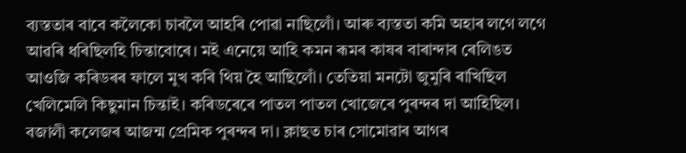ব্যস্ততাৰ বাবে কলৈকো চাবলৈ আহৰি পোৱা নাছিলোঁ। আৰু ব্যস্ততা কমি অহাৰ লগে লগে আৱৰি ধৰিছিলহি চিন্তাবোৰে। মই এনেয়ে আহি কমন ৰূমৰ কাষৰ বাৰান্দাৰ ৰেলিঙত আওজি কৰিডৰৰ ফালে মুখ কৰি থিয় হৈ আছিলোঁ। তেতিয়া মনটো জুমুৰি ৰাখিছিল খেলিমেলি কিছুমান চিন্তাই। কৰিডৰেৰে পাতল পাতল খোজেৰে পুৰন্দৰ দা আহিছিল। বজালী কলেজৰ আজন্ম প্ৰেমিক পুৰন্দৰ দা। ক্লাছত চাৰ সোমোৱাৰ আগৰ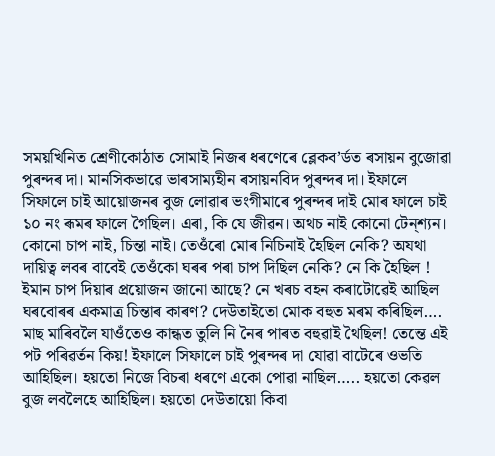সময়খিনিত শ্ৰেণীকোঠাত সোমাই নিজৰ ধৰণেৰে ব্লেকব’ৰ্ডত ৰসায়ন বুজোৱা পুৰন্দৰ দা। মানসিকভাৱে ভাৰসাম্যহীন ৰসায়নবিদ পুৰন্দৰ দা। ইফালে সিফালে চাই আয়োজনৰ বুজ লোৱাৰ ভংগীমাৰে পুৰন্দৰ দাই মোৰ ফালে চাই ১০ নং ৰূমৰ ফালে গৈছিল। এৰা, কি যে জীৱন। অথচ নাই কোনো টেন্শ্যন। কোনো চাপ নাই, চিন্তা নাই। তেওঁৰো মোৰ নিচিনাই হৈছিল নেকি? অযথা দায়িত্ব লবৰ বাবেই তেওঁকো ঘৰৰ পৰা চাপ দিছিল নেকি? নে কি হৈছিল ! ইমান চাপ দিয়াৰ প্ৰয়োজন জানো আছে? নে খৰচ বহন কৰাটোৱেই আছিল ঘৰবোৰৰ একমাত্ৰ চিন্তাৰ কাৰণ? দেউতাইতো মোক বহুত মৰম কৰিছিল…. মাছ মাৰিবলৈ যাওঁতেও কান্ধত তুলি নি নৈৰ পাৰত বহুৱাই থৈছিল! তেন্তে এই পট পৰিৱৰ্তন কিয়! ইফালে সিফালে চাই পুৰন্দৰ দা যোৱা বাটেৰে ওভতি আহিছিল। হয়তো নিজে বিচৰা ধৰণে একো পোৱা নাছিল….. হয়তো কেৱল বুজ লবলৈহে আহিছিল। হয়তো দেউতায়ো কিবা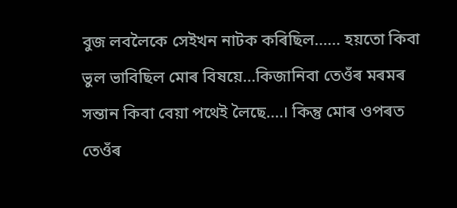বুজ লবলৈকে সেইখন নাটক কৰিছিল…… হয়তো কিবা ভুল ভাবিছিল মোৰ বিষয়ে…কিজানিবা তেওঁৰ মৰমৰ সন্তান কিবা বেয়া পথেই লৈছে….। কিন্তু মোৰ ওপৰত তেওঁৰ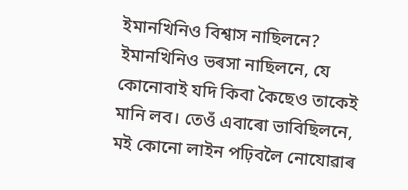ইমানখিনিও বিশ্বাস নাছিলনে? ইমানখিনিও ভৰসা নাছিলনে, যে কোনোবাই যদি কিবা কৈছেও তাকেই মানি লব। তেওঁ এবাৰো ভাবিছিলনে, মই কোনো লাইন পঢ়িবলৈ নোযোৱাৰ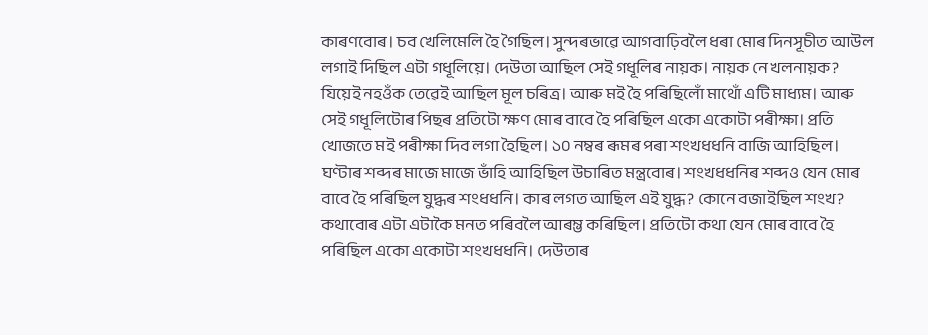কাৰণবোৰ। চব খেলিমেলি হৈ গৈছিল। সুন্দৰভাৱে আগবাঢ়িবলৈ ধৰা মোৰ দিনসূচীত আউল লগাই দিছিল এটা গধূলিয়ে। দেউতা আছিল সেই গধূলিৰ নায়ক। নায়ক নে খলনায়ক? যিয়েই নহওঁক তেৱেই আছিল মূল চৰিত্ৰ। আৰু মই হৈ পৰিছিলোঁ মাথোঁ এটি মাধ্যম। আৰু সেই গধূলিটোৰ পিছৰ প্ৰতিটো ক্ষণ মোৰ বাবে হৈ পৰিছিল একো একোটা পৰীক্ষা। প্ৰতি খোজতে মই পৰীক্ষা দিব লগা হৈছিল। ১০ নম্বৰ ৰূমৰ পৰা শংখধধনি বাজি আহিছিল। ঘণ্টাৰ শব্দৰ মাজে মাজে ভাঁহি আহিছিল উচাৰিত মন্ত্ৰবোৰ। শংখধধনিৰ শব্দও যেন মোৰ বাবে হৈ পৰিছিল যুদ্ধৰ শংধধনি। কাৰ লগত আছিল এই যুদ্ধ? কোনে বজাইছিল শংখ? কথাবোৰ এটা এটাকৈ মনত পৰিবলৈ আৰম্ভ কৰিছিল। প্ৰতিটো কথা যেন মোৰ বাবে হৈ পৰিছিল একো একোটা শংখধধনি। দেউতাৰ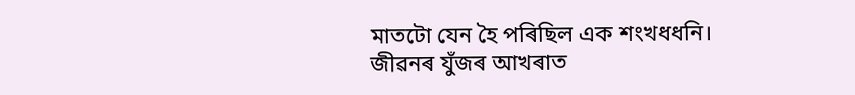মাতটো যেন হৈ পৰিছিল এক শংখধধনি। জীৱনৰ যুঁজৰ আখৰাত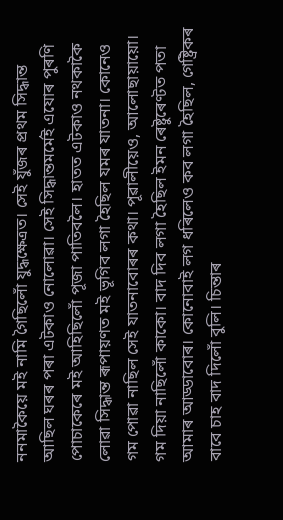ননমাকৈয়ে মই নামি গৈছিলোঁ যুদ্ধক্ষেত্ৰত। সেই যুঁজৰ প্ৰথম সিদ্ধান্ত আছিল ঘৰৰ পৰা এটকাও নোলোৱা। সেই সিদ্ধান্তমৰ্মেই এযোৰ পুৰণি পোচাকেৰে মই আহিছিলোঁ পূজা পাতিবলৈ। হাতত এটকাও নথকাকৈ লোৱা সিদ্ধান্ত ৰূপায়ণত মই ভূগিব লগা হৈছিল যমৰ যাতনা। কোনেও গম পোৱা নাছিল সেই যাতনাবোৰৰ কথা। পূৱালীয়েও, আলোছায়ায়ো। গম দিয়া নাছিলোঁ কাকো। বাদ দিব লগা হৈছিল ইমন ৰেষ্টুৰেণ্টত পতা আমাৰ আড্ডাবোৰ। কোনোবাই লগ ধৰিলেও কব লগা হৈছিল, গেষ্ট্ৰিকৰ বাবে চাহ বাদ দিলোঁ বুলি। চিন্তাৰ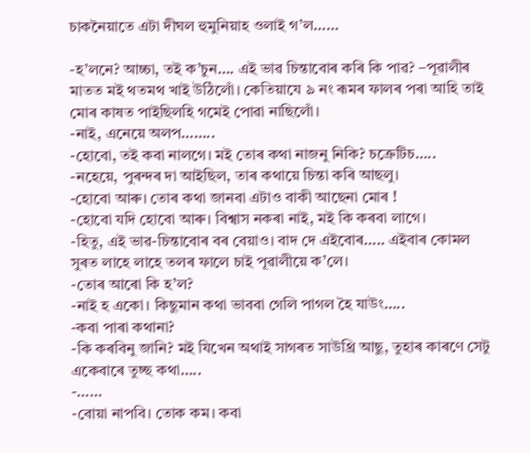চাকনৈয়াতে এটা দীঘল হুমুনিয়াহ ওলাই গ’ল……

-হ’লনে? আচ্চা, তই ক’চুন…. এই ভাৱ চিন্তাবোৰ কৰি কি পাৱ? –পূৱালীৰ মাতত মই থতমথ খাই উঠিলোঁ। কেতিয়াযে ৯ নং ৰূমৰ ফালৰ পৰা আহি তাই মোৰ কাষত পাইছিলহি গমেই পোৱা নাছিলোঁ।
-নাই, এনেয়ে অলপ……..
-হোবো, তই কবা নালগে। মই তোৰ কথা নাজনু নিকি? চক্ৰেটিচ…..
-নহেয়ে, পুৰন্দৰ দা আইছিল, তাৰ কথায়ে চিন্তা কৰি আছলু।
-হোবো আৰু। তোৰ কথা জানবা এটাও বাকী আছেনা মোৰ !
-হোবো যদি হোবো আৰু। বিশ্বাস নকৰা নাই, মই কি কৰবা লাগে।
-হিতু, এই ভাৱ-চিন্তাবোৰ বৰ বেয়াও। বাদ দে এইবোৰ….. এইবাৰ কোমল সুৰত লাহে লাহে তলৰ ফালে চাই পূৱালীয়ে ক’লে।
-তোৰ আৰো কি হ’ল?
-নাই হ একো। কিছুমান কথা ভাববা গেলি পাগল হৈ যাউং…..
-কবা পাৰা কথানা?
-কি কৰবিনু জানি? মই যিখেন অথাই সাগৰত সাউথ্ৰি আছু, তুহাৰ কাৰণে সেটু একেবাৰে তুচ্ছ কথা…..
-……
-বোয়া নাপবি। তোক কম। কবা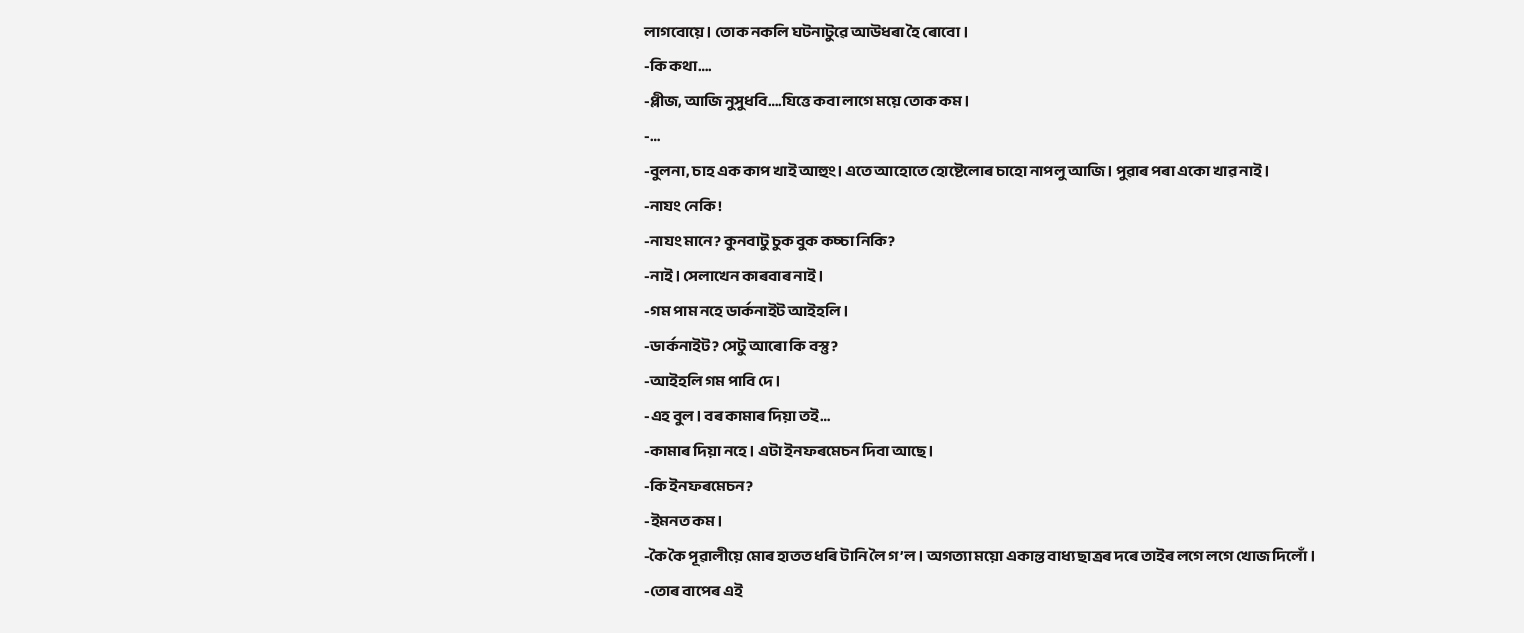লাগবোয়ে। তোক নকলি ঘটনাটুৱে আউধৰা হৈ ৰোবো।
-কি কথা….
-প্লীজ, আজি নুসুধবি….যিত্তে কবা লাগে ময়ে তোক কম।
-…
-বুলনা, চাহ এক কাপ খাই আহুং। এতে আহোতে হোষ্টেলোৰ চাহো নাপলু আজি। পুৱাৰ পৰা একো খাৱ নাই।
-নাযং নেকি !
-নাযং মানে? কুনবাটু চুক বুক কচ্চা নিকি?
-নাই। সেলাখেন কাৰবাৰ নাই।
-গম পাম নহে ডাৰ্কনাইট আইহলি।
-ডাৰ্কনাইট? সেটু আৰো কি বস্তু?
-আইহলি গম পাবি দে।
-এহ বুল। বৰ কামাৰ দিয়া তই…
-কামাৰ দিয়া নহে। এটা ইনফৰমেচন দিবা আছে।
-কি ইনফৰমেচন?
-ইমনত কম।
-কৈ কৈ পূৱালীয়ে মোৰ হাতত ধৰি টানি লৈ গ’ল। অগত্যা ময়ো একান্ত বাধ্য ছাত্ৰৰ দৰে তাইৰ লগে লগে খোজ দিলোঁ।
-তোৰ বাপেৰ এই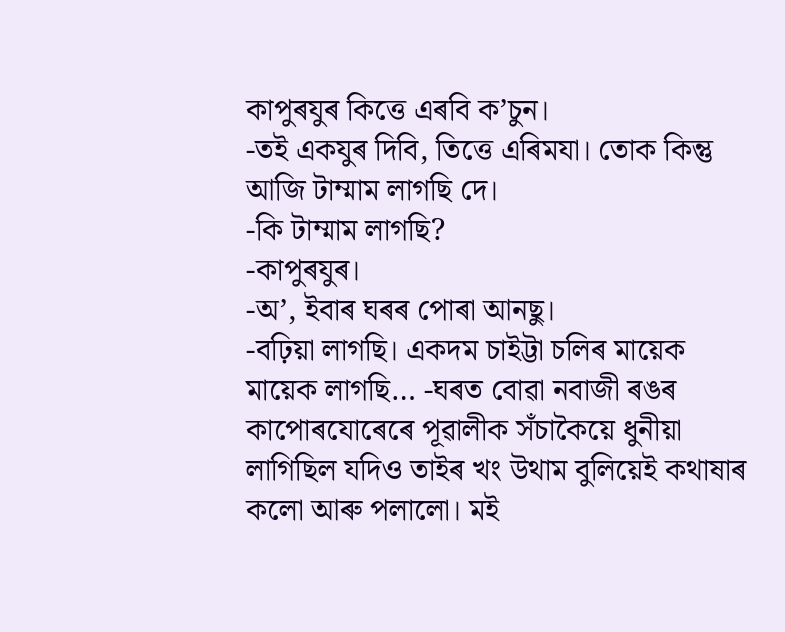কাপুৰযুৰ কিত্তে এৰবি ক’চুন।
-তই একযুৰ দিবি, তিত্তে এৰিমযা। তোক কিন্তু আজি টাম্মাম লাগছি দে।
-কি টাম্মাম লাগছি?
-কাপুৰযুৰ।
-অ’, ইবাৰ ঘৰৰ পোৰা আনছু।
-বঢ়িয়া লাগছি। একদম চাইট্টা চলিৰ মায়েক মায়েক লাগছি… -ঘৰত বোৱা নবাজী ৰঙৰ কাপোৰযোৰেৰে পূৱালীক সঁচাকৈয়ে ধুনীয়া লাগিছিল যদিও তাইৰ খং উথাম বুলিয়েই কথাষাৰ কলো আৰু পলালো। মই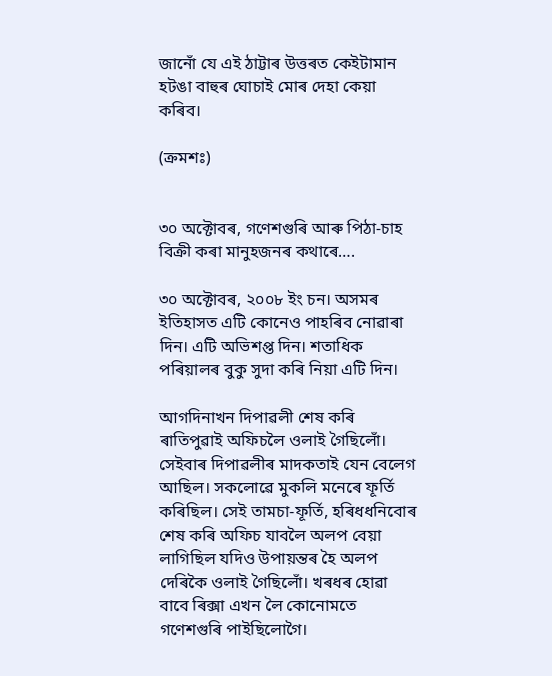জানোঁ যে এই ঠাট্টাৰ উত্তৰত কেইটামান হটঙা বাহুৰ ঘোচাই মোৰ দেহা কেয়া কৰিব।

(ক্ৰমশঃ)


৩০ অক্টোবৰ, গণেশগুৰি আৰু পিঠা-চাহ বিক্ৰী কৰা মানুহজনৰ কথাৰে….

৩০ অক্টোবৰ, ২০০৮ ইং চন। অসমৰ ইতিহাসত এটি কোনেও পাহৰিব নোৱাৰা দিন। এটি অভিশপ্ত দিন। শতাধিক পৰিয়ালৰ বুকু সুদা কৰি নিয়া এটি দিন।

আগদিনাখন দিপাৱলী শেষ কৰি ৰাতিপুৱাই অফিচলৈ ওলাই গৈছিলোঁ। সেইবাৰ দিপাৱলীৰ মাদকতাই যেন বেলেগ আছিল। সকলোৱে মুকলি মনেৰে ফূৰ্তি কৰিছিল। সেই তামচা-ফূৰ্তি, হৰিধধনিবোৰ শেষ কৰি অফিচ যাবলৈ অলপ বেয়া লাগিছিল যদিও উপায়ন্তৰ হৈ অলপ দেৰিকৈ ওলাই গৈছিলোঁ। খৰধৰ হোৱা বাবে ৰিক্সা এখন লৈ কোনোমতে গণেশগুৰি পাইছিলোগৈ।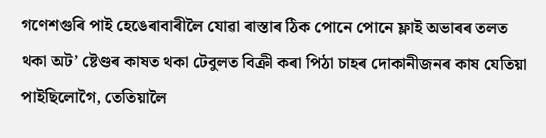গণেশগুৰি পাই হেঙেৰাবাৰীলৈ যোৱা ৰাস্তাৰ ঠিক পোনে পোনে ফ্লাই অভাৰৰ তলত থকা অট’ ষ্টেণ্ডৰ কাষত থকা টেবুলত বিক্ৰী কৰা পিঠা চাহৰ দোকানীজনৰ কাষ যেতিয়া পাইছিলোগৈ, তেতিয়ালৈ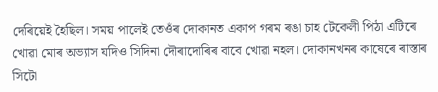দেৰিয়েই হৈছিল। সময় পালেই তেওঁৰ দোকানত একাপ গৰম ৰঙা চাহ টেকেলী পিঠা এটিৰে খোৱা মোৰ অভ্যাস যদিও সিদিনা দৌৰাদোৰিৰ বাবে খোৱা নহল। দোকানখনৰ কাষেৰে ৰাস্তাৰ সিটো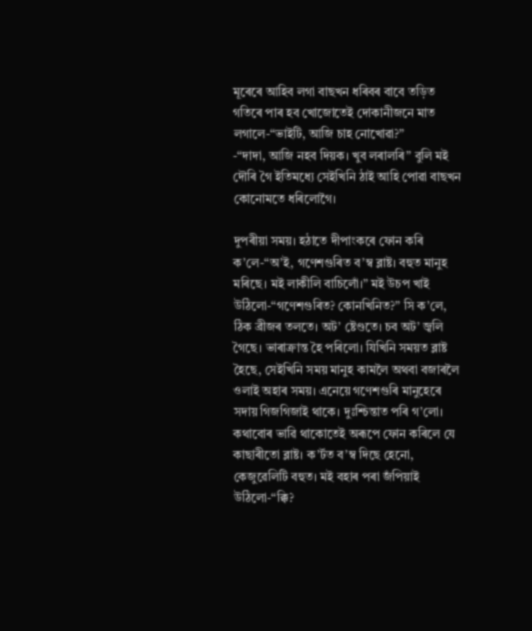মূৰেৰে আহিব লগা বাছখন ধৰিবৰ বাবে তড়িত গতিৰে পাৰ হব খোজোতেই দোকানীজনে মাত লগালে-“ভাইটি, আজি চাহ নোখোৱা?”
-“দাদা, আজি নহব দিয়ক। খুব লৰালৰি” বুলি মই দৌৰি গৈ ইতিমধ্যে সেইখিনি ঠাই আহি পোৱা বাছখন কোনোমতে ধৰিলোগৈ।

দুপৰীয়া সময়। হঠাতে দীপাংকৰে ফোন কৰি ক’লে-“অ’ই, গণেশগুৰিত ব’ম্ব ব্লাষ্ট। বহুত মানুহ মৰিছে। মই লাকীলি বাচিলোঁ।” মই উচপ খাই উঠিলো-“গণেশগুৰিত? কোনখিনিত?” সি ক’লে, ঠিক ব্ৰীজৰ তলতে। অট’ ষ্টেণ্ডতে। চব অট’ জ্বলি গৈছে। ভাৰাক্ৰান্ত হৈ পৰিলো। যিখিনি সময়ত ব্লাষ্ট হৈছে, সেইখিনি সময় মানুহ কামলৈ অথবা বজাৰলৈ ওলাই অহাৰ সময়। এনেয়ে গণেশগুৰি মানুহেৰে সদায় গিজগিজাই থাকে। দুঃশ্চিন্তাত পৰি গ’লো। কথাবোৰ ভাৱি থাকোতেই অৰূপে ফোন কৰিলে যে কাছাৰীতো ব্লাষ্ট। ক’ৰ্টত ব’ম্ব দিছে হেনো, কেজুৱেলিটি বহুত। মই বহাৰ পৰা জঁপিয়াই উঠিলো-“ক্কি?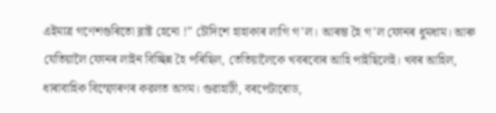এইমাত্ৰ গণেশগুৰিতো ব্লাষ্ট হেনো !” চৌদিশে হাহাকাৰ লাগি গ’ল। আৰম্ভ হৈ গ’ল ফোনৰ ধুমধাম। আৰু যেতিয়ালৈ ফোনৰ লাইন বিচ্ছিন্ন হৈ পৰিছিল, তেতিয়ালৈকে খবৰবোৰ আহি পাইছিলেই। খবৰ আহিল, ধাৰাবাহিক বিস্ফোৰণৰ কৱলত অসম। গুৱাহাটী, বৰপেটাৰোড,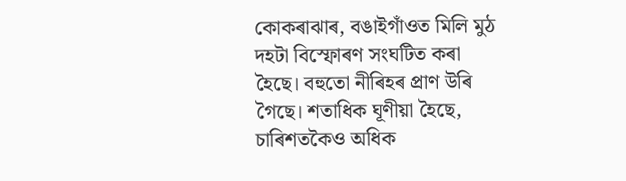কোকৰাঝাৰ, বঙাইগাঁওত মিলি মুঠ দহটা বিস্ফোৰণ সংঘটিত কৰা হৈছে। বহুতো নীৰিহৰ প্ৰাণ উৰি গৈছে। শতাধিক ঘূণীয়া হৈছে, চাৰিশতকৈও অধিক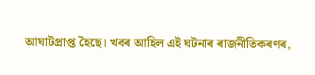আঘাটপ্ৰাপ্ত হৈছে। খবৰ আহিল এই ঘটনাৰ ৰাজনীতিকৰণৰ,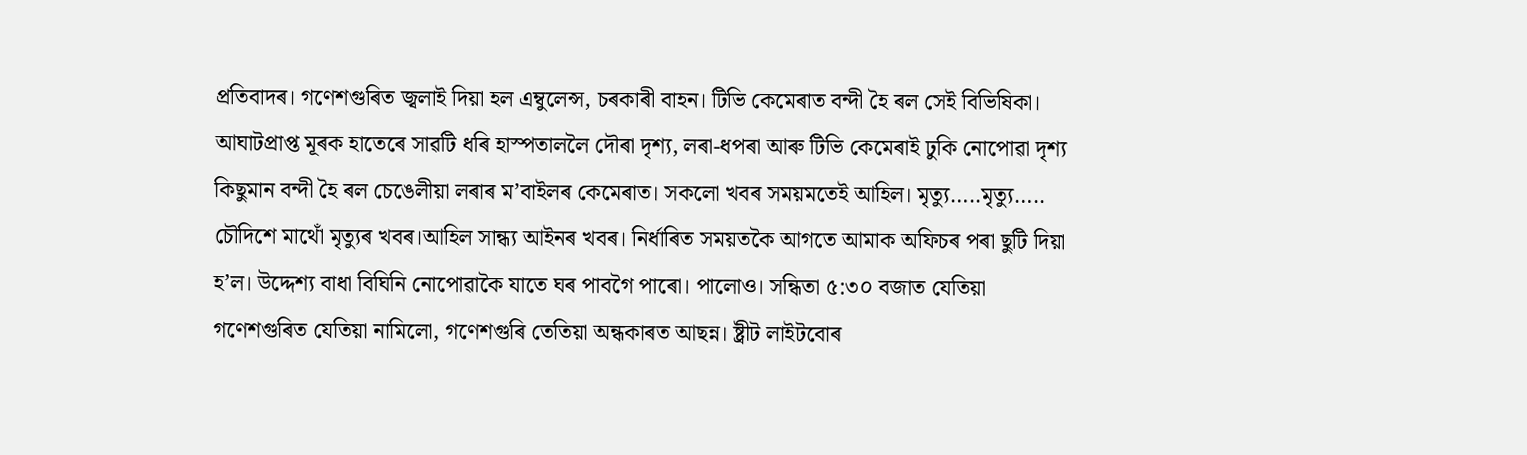প্ৰতিবাদৰ। গণেশগুৰিত জ্বলাই দিয়া হল এম্বুলেন্স, চৰকাৰী বাহন। টিভি কেমেৰাত বন্দী হৈ ৰল সেই বিভিষিকা। আঘাটপ্ৰাপ্ত মূৰক হাতেৰে সাৱটি ধৰি হাস্পতাললৈ দৌৰা দৃশ্য, লৰা-ধপৰা আৰু টিভি কেমেৰাই ঢুকি নোপোৱা দৃশ্য কিছুমান বন্দী হৈ ৰল চেঙেলীয়া লৰাৰ ম’বাইলৰ কেমেৰাত। সকলো খবৰ সময়মতেই আহিল। মৃত্যু…..মৃত্যু….. চৌদিশে মাথোঁ মৃত্যুৰ খবৰ।আহিল সান্ধ্য আইনৰ খবৰ। নিৰ্ধাৰিত সময়তকৈ আগতে আমাক অফিচৰ পৰা ছুটি দিয়া হ’ল। উদ্দেশ্য বাধা বিঘিনি নোপোৱাকৈ যাতে ঘৰ পাবগৈ পাৰো। পালোও। সন্ধিতা ৫:৩০ বজাত যেতিয়া গণেশগুৰিত যেতিয়া নামিলো, গণেশগুৰি তেতিয়া অন্ধকাৰত আছন্ন। ষ্ট্ৰীট লাইটবোৰ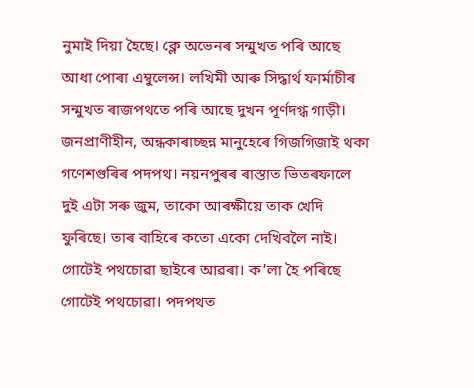নুমাই দিয়া হৈছে। ক্লে অভেনৰ সন্মুখত পৰি আছে আধা পোৰা এম্বুলেন্স। লখিমী আৰু সিদ্ধাৰ্থ ফাৰ্মাচীৰ সন্মুখত ৰাজপথতে পৰি আছে দুখন পূৰ্ণদগ্ধ গাড়ী। জনপ্ৰাণীহীন, অন্ধকাৰাচ্ছন্ন মানুহেৰে গিজগিজাই থকা গণেশগুৰিৰ পদপথ। নয়নপুৰৰ ৰাস্তাত ভিতৰফালে দুই এটা সৰু জুম, তাকো আৰক্ষীয়ে তাক খেদি ফুৰিছে। তাৰ বাহিৰে কতো একো দেখিবলৈ নাই। গোটেই পথচোৱা ছাইৰে আৱৰা। ক’লা হৈ পৰিছে গোটেই পথচোৱা। পদপথত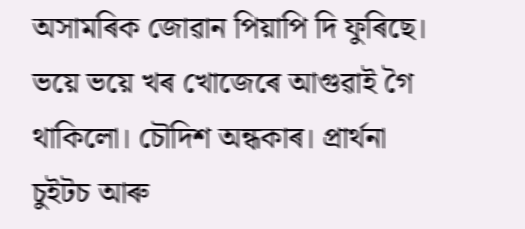অসামৰিক জোৱান পিয়াপি দি ফুৰিছে। ভয়ে ভয়ে খৰ খোজেৰে আগুৱাই গৈ থাকিলো। চৌদিশ অন্ধকাৰ। প্ৰাৰ্থনা চুইটচ আৰু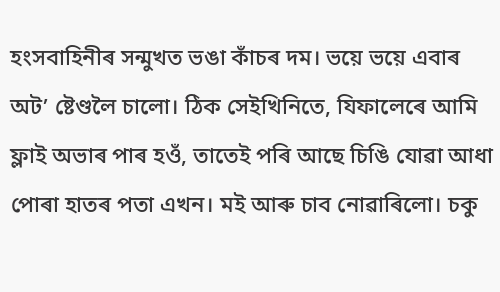হংসবাহিনীৰ সন্মুখত ভঙা কাঁচৰ দম। ভয়ে ভয়ে এবাৰ অট’ ষ্টেণ্ডলৈ চালো। ঠিক সেইখিনিতে, যিফালেৰে আমি ফ্লাই অভাৰ পাৰ হওঁ, তাতেই পৰি আছে চিঙি যোৱা আধা পোৰা হাতৰ পতা এখন। মই আৰু চাব নোৱাৰিলো। চকু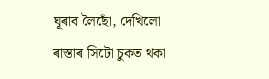ঘূৰাব লৈছোঁ, দেখিলো ৰাস্তাৰ সিটো চুকত থকা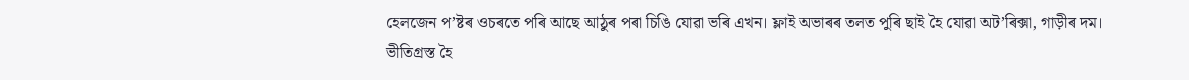হেলজেন প’ষ্টৰ ওচৰতে পৰি আছে আঠুৰ পৰা চিঙি যোৱা ভৰি এখন। ফ্লাই অভাৰৰ তলত পুৰি ছাই হৈ যোৱা অট’ৰিক্সা, গাড়ীৰ দম। ভীতিগ্ৰস্ত হৈ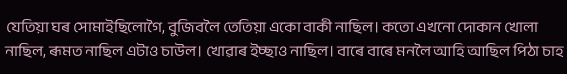যেতিয়া ঘৰ সোমাইছিলোগৈ, বুজিবলৈ তেতিয়া একো বাকী নাছিল। কতো এখনো দোকান খোলা নাছিল, ৰূমত নাছিল এটাও চাউল। খোৱাৰ ইচ্ছাও নাছিল। বাৰে বাৰে মনলৈ আহি আছিল পিঠা চাহ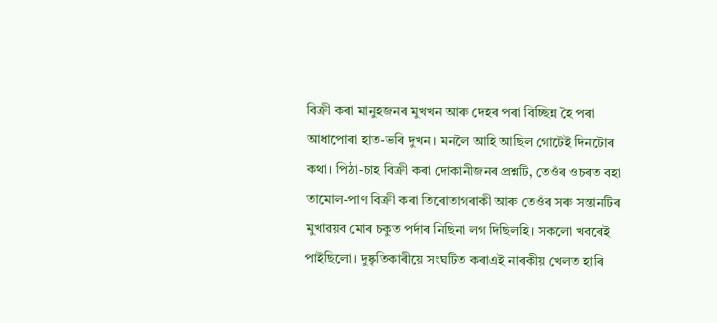বিক্ৰী কৰা মানুহজনৰ মুখখন আৰু দেহৰ পৰা বিচ্ছিন্ন হৈ পৰা আধাপোৰা হাত-ভৰি দুখন। মনলৈ আহি আছিল গোটেই দিনটোৰ কথা। পিঠা-চাহ বিক্ৰী কৰা দোকানীজনৰ প্ৰশ্নটি, তেওঁৰ ওচৰত বহা তামোল-পাণ বিক্ৰী কৰা তিৰোতাগৰাকী আৰু তেওঁৰ সৰু সন্তানটিৰ মুখাৱয়ব মোৰ চকুত পৰ্দাৰ নিছিনা লগ দিছিলহি। সকলো খবৰেই পাইছিলো। দুষ্কৃতিকাৰীয়ে সংঘটিত কৰাএই নাৰকীয় খেলত হাৰি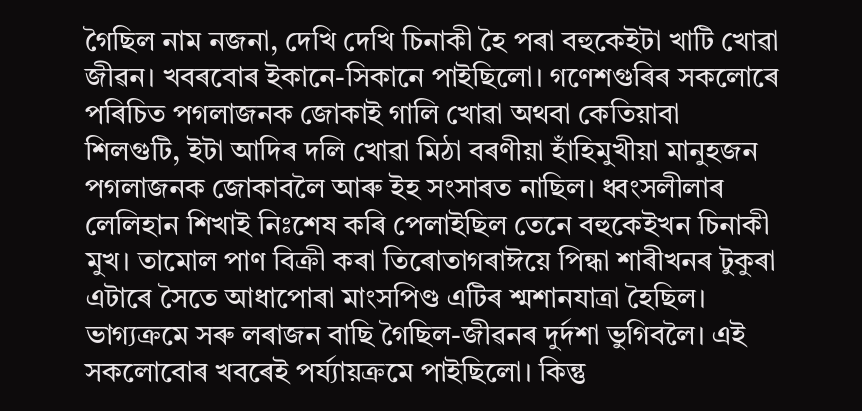গৈছিল নাম নজনা, দেখি দেখি চিনাকী হৈ পৰা বহুকেইটা খাটি খোৱা জীৱন। খবৰবোৰ ইকানে-সিকানে পাইছিলো। গণেশগুৰিৰ সকলোৰে পৰিচিত পগলাজনক জোকাই গালি খোৱা অথবা কেতিয়াবা শিলগুটি, ইটা আদিৰ দলি খোৱা মিঠা বৰণীয়া হাঁহিমুখীয়া মানুহজন পগলাজনক জোকাবলৈ আৰু ইহ সংসাৰত নাছিল। ধ্বংসলীলাৰ লেলিহান শিখাই নিঃশেষ কৰি পেলাইছিল তেনে বহুকেইখন চিনাকী মুখ। তামোল পাণ বিক্ৰী কৰা তিৰোতাগৰাঈয়ে পিন্ধা শাৰীখনৰ টুকুৰা এটাৰে সৈতে আধাপোৰা মাংসপিণ্ড এটিৰ শ্মশানযাত্ৰা হৈছিল। ভাগ্যক্ৰমে সৰু লৰাজন বাছি গৈছিল-জীৱনৰ দুৰ্দশা ভুগিবলৈ। এই সকলোবোৰ খবৰেই পৰ্য্যায়ক্ৰমে পাইছিলো। কিন্তু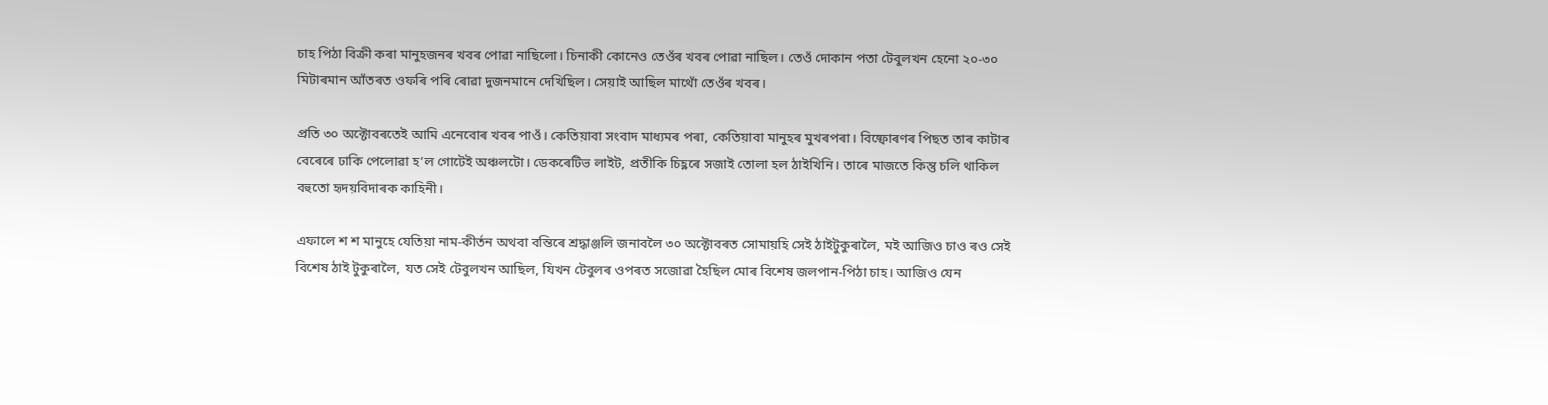চাহ পিঠা বিক্ৰী কৰা মানুহজনৰ খবৰ পোৱা নাছিলো। চিনাকী কোনেও তেওঁৰ খবৰ পোৱা নাছিল। তেওঁ দোকান পতা টেবুলখন হেনো ২০-৩০ মিটাৰমান আঁতৰত ওফৰি পৰি ৰোৱা দুজনমানে দেখিছিল। সেয়াই আছিল মাথোঁ তেওঁৰ খবৰ।

প্ৰতি ৩০ অক্টোবৰতেই আমি এনেবোৰ খবৰ পাওঁ। কেতিয়াবা সংবাদ মাধ্যমৰ পৰা, কেতিয়াবা মানুহৰ মুখৰপৰা। বিষ্ফোৰণৰ পিছত তাৰ কাটাৰ বেৰেৰে ঢাকি পেলোৱা হ’ল গোটেই অঞ্চলটো। ডেকৰেটিভ লাইট, প্ৰতীকি চিহ্ণৰে সজাই তোলা হল ঠাইখিনি। তাৰে মাজতে কিন্তু চলি থাকিল বহুতো হৃদয়বিদাৰক কাহিনী।

এফালে শ শ মানুহে যেতিয়া নাম-কীৰ্তন অথবা বন্তিৰে শ্ৰদ্ধাঞ্জলি জনাবলৈ ৩০ অক্টোবৰত সোমায়হি সেই ঠাইটুকুৰালৈ, মই আজিও চাও ৰও সেই বিশেষ ঠাই টুকুৰালৈ, যত সেই টেবুলখন আছিল, যিখন টেবুলৰ ওপৰত সজোৱা হৈছিল মোৰ বিশেষ জলপান-পিঠা চাহ। আজিও যেন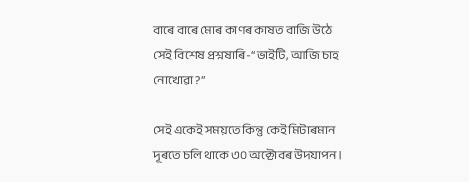বাৰে বাৰে মোৰ কাণৰ কাষত বাজি উঠে সেই বিশেষ প্ৰশ্নষাৰি-“ভাইটি, আজি চাহ নোখোৱা?”

সেই একেই সময়তে কিন্তু কেই মিটাৰমান দূৰতে চলি থাকে ৩০ অক্টোবৰ উদযাপন।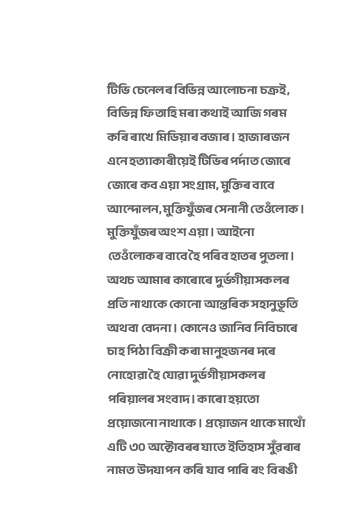টিভি চেনেলৰ বিভিন্ন আলোচনা চক্ৰই, বিভিন্ন ফিতাহি মৰা কথাই আজি গৰম কৰি ৰাখে মিডিয়াৰ বজাৰ। হাজাৰজন এনে হত্যাকাৰীয়েই টিভিৰ পৰ্দাত জোৰে জোৰে কব এয়া সংগ্ৰাম, মুক্তিৰ বাবে আন্দোলন, মুক্তিযুঁজৰ সেনানী তেওঁলোক। মুক্তিযুঁজৰ অংশ এয়া। আইনো তেওঁলোকৰ বাবে হৈ পৰিব হাতৰ পুতলা। অথচ আমাৰ কাৰোৰে দুৰ্ভগীয়াসকলৰ প্ৰতি নাথাকে কোনো আন্তৰিক সহানুভূতি অথবা বেদনা। কোনেও জানিব নিবিচাৰে চাহ পিঠা বিক্ৰী কৰা মানুহজনৰ দৰে নোহোৱা হৈ যোৱা দুৰ্ভগীয়াসকলৰ পৰিয়ালৰ সংবাদ। কাৰো হয়তো প্ৰয়োজনো নাথাকে। প্ৰয়োজন থাকে মাথোঁ এটি ৩০ অক্টোবৰৰ যাতে ইতিহাস সুঁৱৰাৰ নামত উদযাপন কৰি যাব পাৰি ৰং বিৰঙী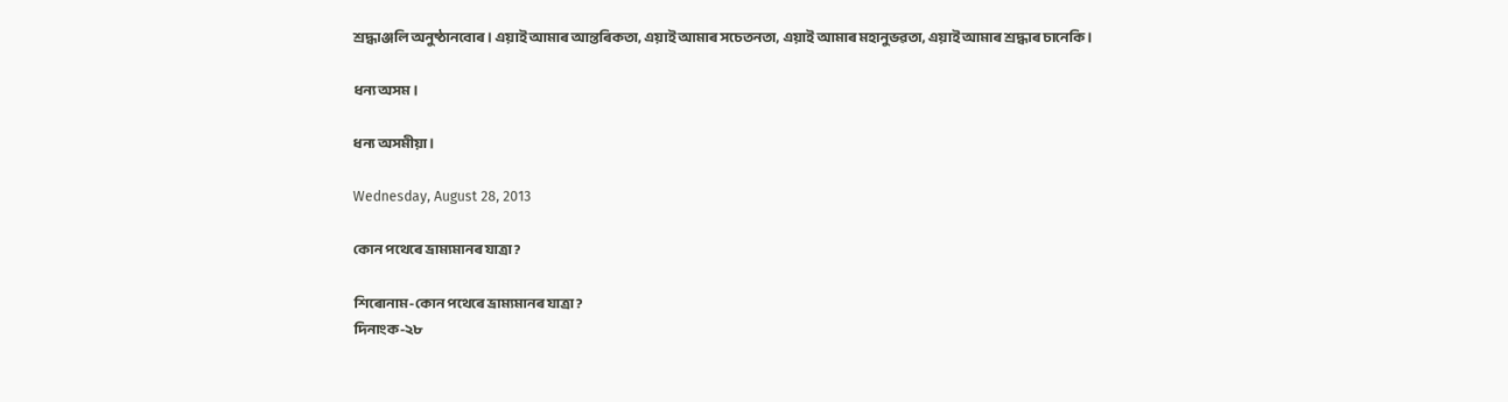শ্ৰদ্ধাঞ্জলি অনুষ্ঠানবোৰ। এয়াই আমাৰ আন্তৰিকতা, এয়াই আমাৰ সচেতনতা, এয়াই আমাৰ মহানুভৱতা, এয়াই আমাৰ শ্ৰদ্ধাৰ চানেকি।

ধন্য অসম।

ধন্য অসমীয়া।

Wednesday, August 28, 2013

কোন পথেৰে ভ্ৰাম্যমানৰ যাত্ৰা?

শিৰোনাম-কোন পথেৰে ভ্ৰাম্যমানৰ যাত্ৰা?
দিনাংক-২৮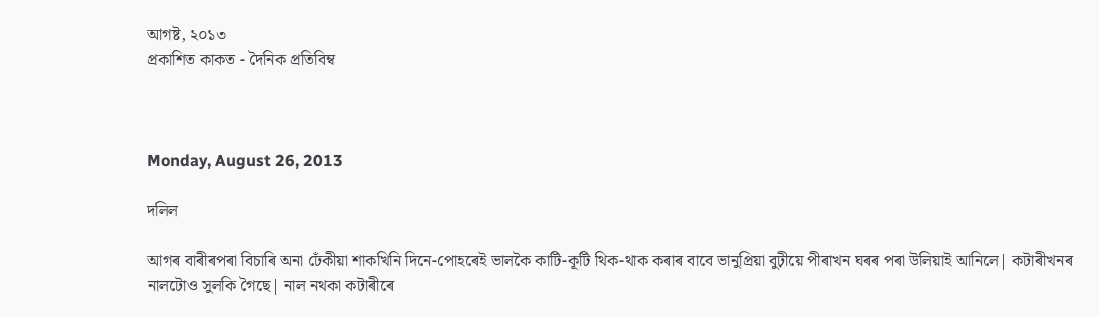আগষ্ট, ২০১৩
প্ৰকাশিত কাকত - দৈনিক প্ৰতিবিম্ব



Monday, August 26, 2013

দলিল

আগৰ বাৰীৰপৰা বিচাৰি অনা ঢেঁকীয়া শাকখিনি দিনে-পোহৰেই ভালকৈ কাটি-কূটি থিক-থাক কৰাৰ বাবে ভানুপ্ৰিয়া বুঢ়ীয়ে পীৰাখন ঘৰৰ পৰা উলিয়াই আনিলে| কটাৰীখনৰ নালটোও সুলকি গৈছে| নাল নথকা কটাৰীৰে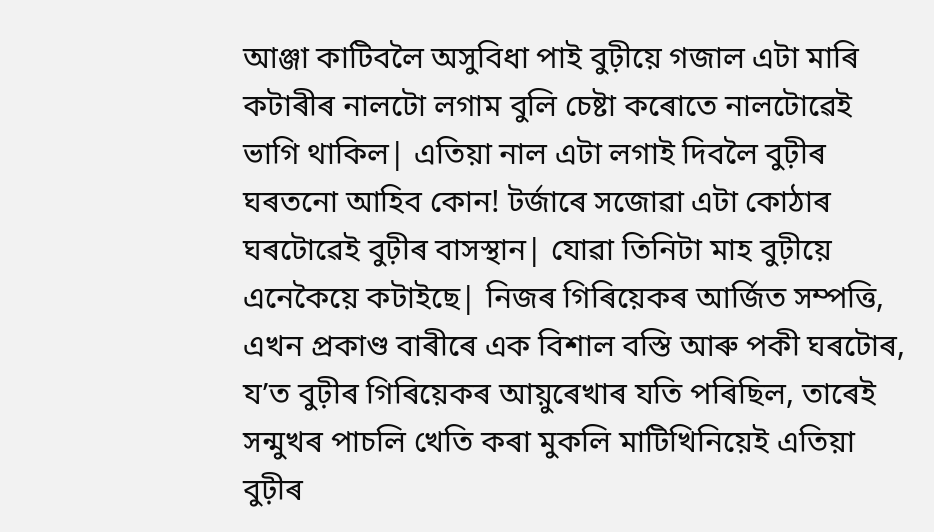আঞ্জা কাটিবলৈ অসুবিধা পাই বুঢ়ীয়ে গজাল এটা মাৰি কটাৰীৰ নালটো লগাম বুলি চেষ্টা কৰোতে নালটোৱেই ভাগি থাকিল| এতিয়া নাল এটা লগাই দিবলৈ বুঢ়ীৰ ঘৰতনো আহিব কোন! টৰ্জাৰে সজোৱা এটা কোঠাৰ ঘৰটোৱেই বুঢ়ীৰ বাসস্থান| যোৱা তিনিটা মাহ বুঢ়ীয়ে এনেকৈয়ে কটাইছে| নিজৰ গিৰিয়েকৰ আৰ্জিত সম্পত্তি, এখন প্ৰকাণ্ড বাৰীৰে এক বিশাল বস্তি আৰু পকী ঘৰটোৰ, য’ত বুঢ়ীৰ গিৰিয়েকৰ আয়ুৰেখাৰ যতি পৰিছিল, তাৰেই সন্মুখৰ পাচলি খেতি কৰা মুকলি মাটিখিনিয়েই এতিয়া বুঢ়ীৰ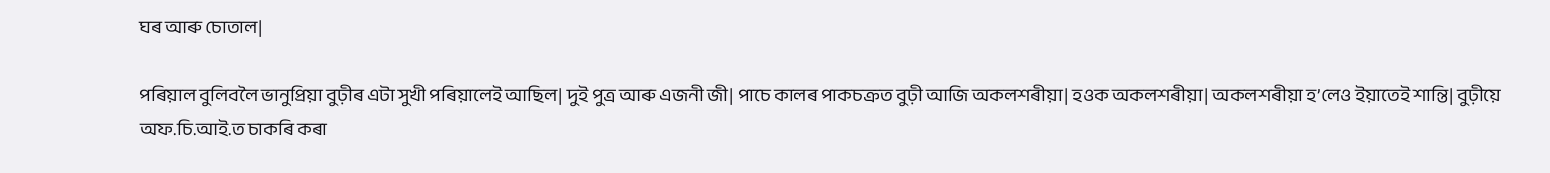ঘৰ আৰু চোতাল|

পৰিয়াল বুলিবলৈ ভানুপ্ৰিয়া বুঢ়ীৰ এটা সুখী পৰিয়ালেই আছিল| দুই পুত্ৰ আৰু এজনী জী| পাচে কালৰ পাকচক্ৰত বুঢ়ী আজি অকলশৰীয়া| হওক অকলশৰীয়া| অকলশৰীয়া হ’লেও ইয়াতেই শান্তি| বুঢ়ীয়ে অফ.চি.আই.ত চাকৰি কৰা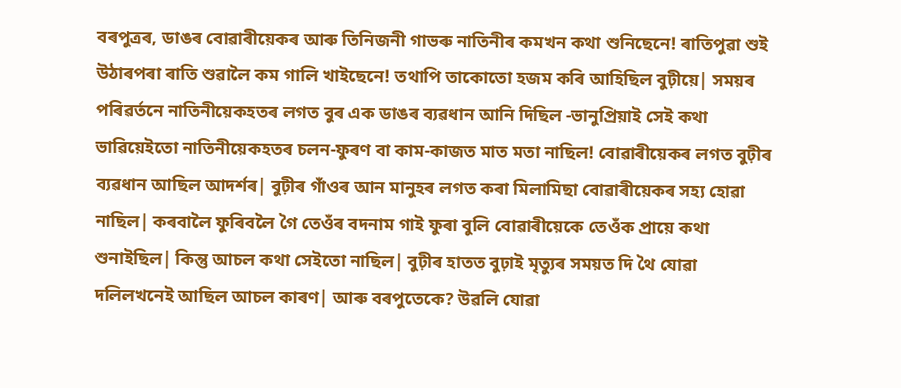বৰপুত্ৰৰ, ডাঙৰ বোৱাৰীয়েকৰ আৰু তিনিজনী গাভৰু নাতিনীৰ কমখন কথা শুনিছেনে! ৰাতিপুৱা শুই উঠাৰপৰা ৰাতি শুৱালৈ কম গালি খাইছেনে! তথাপি তাকোতো হজম কৰি আহিছিল বুঢ়ীয়ে| সময়ৰ পৰিৱৰ্তনে নাতিনীয়েকহতৰ লগত বুৰ এক ডাঙৰ ব্যৱধান আনি দিছিল -ভানুপ্ৰিয়াই সেই কথা ভাৱিয়েইতো নাতিনীয়েকহতৰ চলন-ফুৰণ বা কাম-কাজত মাত মতা নাছিল! বোৱাৰীয়েকৰ লগত বুঢ়ীৰ ব্যৱধান আছিল আদৰ্শৰ| বুঢ়ীৰ গাঁওৰ আন মানুহৰ লগত কৰা মিলামিছা বোৱাৰীয়েকৰ সহ্য হোৱা নাছিল| কৰবালৈ ফুৰিবলৈ গৈ তেওঁৰ বদনাম গাই ফুৰা বুলি বোৱাৰীয়েকে তেওঁক প্ৰায়ে কথা শুনাইছিল| কিন্তু আচল কথা সেইতো নাছিল| বুঢ়ীৰ হাতত বুঢ়াই মৃত্যুৰ সময়ত দি থৈ যোৱা দলিলখনেই আছিল আচল কাৰণ| আৰু বৰপুতেকে? উৱলি যোৱা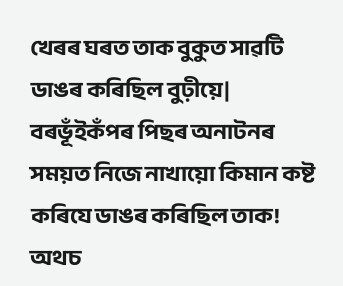খেৰৰ ঘৰত তাক বুকুত সাৱটি ডাঙৰ কৰিছিল বুঢ়ীয়ে| বৰভূঁইকঁপৰ পিছৰ অনাটনৰ সময়ত নিজে নাখায়ো কিমান কষ্ট কৰিযে ডাঙৰ কৰিছিল তাক! অথচ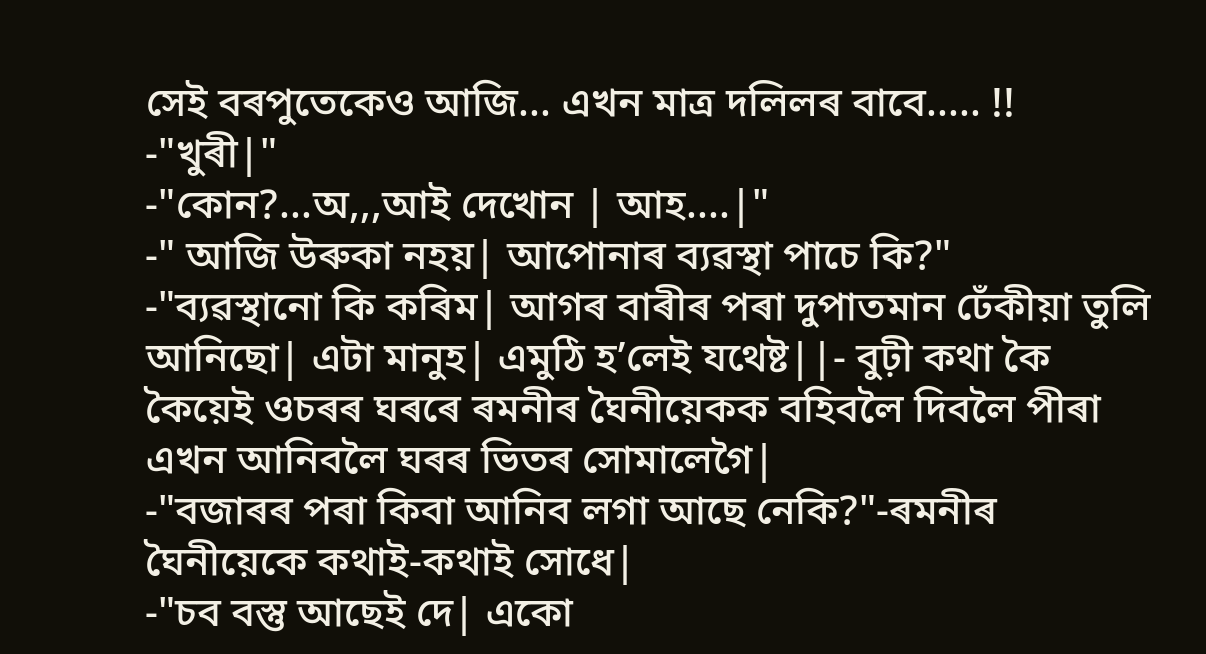সেই বৰপুতেকেও আজি... এখন মাত্ৰ দলিলৰ বাবে..... !!
-"খুৰী|"
-"কোন?...অ,,,আই দেখোন | আহ....|"
-" আজি উৰুকা নহয়| আপোনাৰ ব্যৱস্থা পাচে কি?"
-"ব্যৱস্থানো কি কৰিম| আগৰ বাৰীৰ পৰা দুপাতমান ঢেঁকীয়া তুলি আনিছো| এটা মানুহ| এমুঠি হ’লেই যথেষ্ট||- বুঢ়ী কথা কৈ কৈয়েই ওচৰৰ ঘৰৰে ৰমনীৰ ঘৈনীয়েকক বহিবলৈ দিবলৈ পীৰা এখন আনিবলৈ ঘৰৰ ভিতৰ সোমালেগৈ|
-"বজাৰৰ পৰা কিবা আনিব লগা আছে নেকি?"-ৰমনীৰ ঘৈনীয়েকে কথাই-কথাই সোধে|
-"চব বস্তু আছেই দে| একো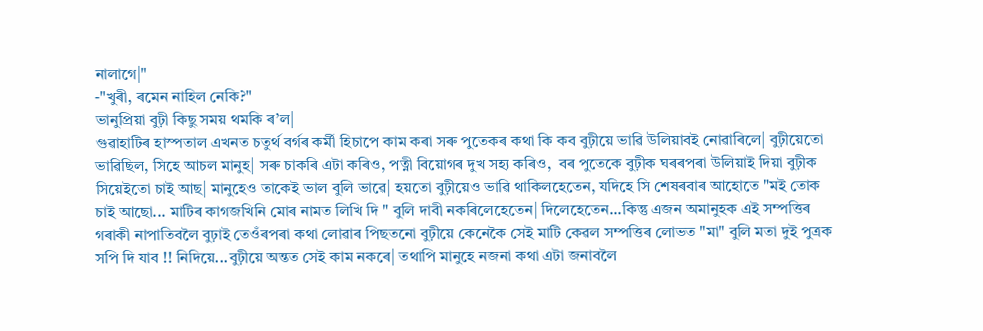নালাগে|"
-"খুৰী, ৰমেন নাহিল নেকি?"
ভানুপ্ৰিয়া বুঢ়ী কিছু সময় থমকি ৰ’ল|
গুৱাহাটিৰ হাস্পতাল এখনত চতুৰ্থ বৰ্গৰ কৰ্মী হিচাপে কাম কৰা সৰু পুতেকৰ কথা কি কব বুঢ়ীয়ে ভাৱি উলিয়াব‍ই নোৱাৰিলে| বুঢ়ীয়েতো ভাৱিছিল, সিহে আচল মানুহ| সৰু চাকৰি এটা কৰিও, পত্নী বিয়োগৰ দুখ সহ্য কৰিও,  বৰ পুতেকে বুঢ়ীক ঘৰৰপৰা উলিয়াই দিয়া বুঢ়ীক সিয়েইতো চাই আছ| মানুহেও তাকেই ভাল বুলি ভাৱে| হয়তো বুঢ়ীয়েও ভাৱি থাকিলহেতেন, যদিহে সি শেষৰবাৰ আহোতে "ম‍ই তোক চাই আছো... মাটিৰ কাগজখিনি মোৰ নামত লিখি দি " বুলি দাবী নকৰিলেহেতেন| দিলেহেতেন...কিন্তু এজন অমানুহক এই সম্পত্তিৰ গৰাকী নাপাতিবলৈ বুঢ়াই তেওঁৰপৰা কথা লোৱাৰ পিছতনো বুঢ়ীয়ে কেনেকৈ সেই মাটি কেৱল সম্পত্তিৰ লোভত "মা" বুলি মতা দুই পুত্ৰক সপি দি যাব !! নিদিয়ে...বুঢ়ীয়ে অন্তত সেই কাম নকৰে| তথাপি মানুহে নজনা কথা এটা জনাবলৈ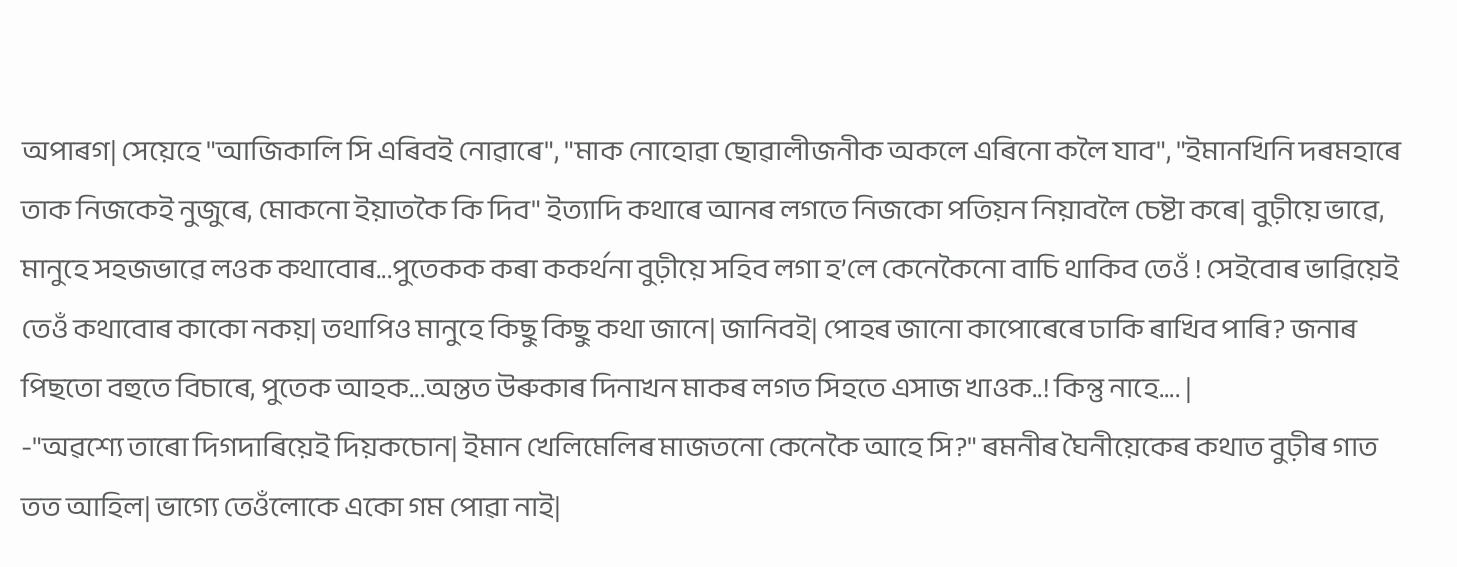অপাৰগ| সেয়েহে "আজিকালি সি এৰিব‍ই নোৱাৰে", "মাক নোহোৱা ছোৱালীজনীক অকলে এৰিনো কলৈ যাব", "ইমানখিনি দৰমহাৰে তাক নিজকেই নুজুৰে, মোকনো ইয়াতকৈ কি দিব" ইত্যাদি কথাৰে আনৰ লগতে নিজকো পতিয়ন নিয়াবলৈ চেষ্টা কৰে| বুঢ়ীয়ে ভাৱে, মানুহে সহজভাৱে লওক কথাবোৰ...পুতেকক কৰা ককৰ্থনা বুঢ়ীয়ে সহিব লগা হ’লে কেনেকৈনো বাচি থাকিব তেওঁ ! সেইবোৰ ভাৱিয়েই তেওঁ কথাবোৰ কাকো নকয়| তথাপিও মানুহে কিছু কিছু কথা জানে| জানিব‍ই| পোহৰ জানো কাপোৰেৰে ঢাকি ৰাখিব পাৰি? জনাৰ পিছতো বহুতে বিচাৰে, পুতেক আহক...অন্তত উৰুকাৰ দিনাখন মাকৰ লগত সিহতে এসাজ খাওক..! কিন্তু নাহে.... |
-"অৱশ্যে তাৰো দিগদাৰিয়েই দিয়কচোন| ইমান খেলিমেলিৰ মাজতনো কেনেকৈ আহে সি?" ৰমনীৰ ঘৈনীয়েকেৰ কথাত বুঢ়ীৰ গাত তত আহিল| ভাগ্যে তেওঁলোকে একো গম পোৱা নাই|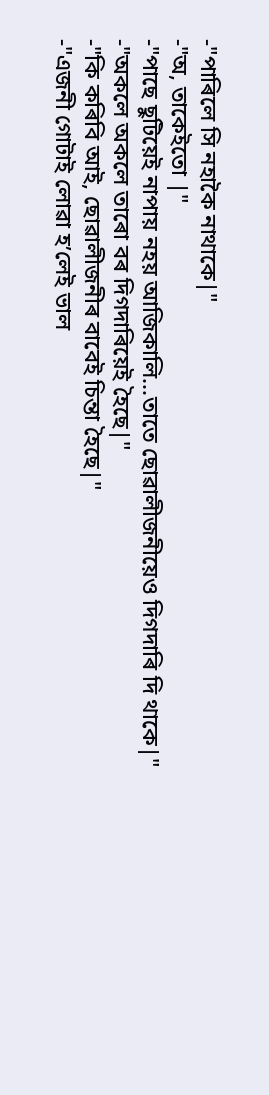-"পাৰিলে সি নহাকৈ নাথাকে|"
-"অ, তাকেইতো |"
-"পাছে ছুটিয়েই নাপায় নহয় আজিকালি...তাতে ছোৱালীজনীয়েও দিগদাৰি দি থাকে|"
-"অকলে অকলে তাৰো বৰ দিগদাৰিয়েই হৈছে|"
-"কি কৰিবি আই, ছোৱালীজনীৰ বাবেই চিন্তা হৈছে|"
-"এজনী গোটাই লোৱা হ’লেই ভাল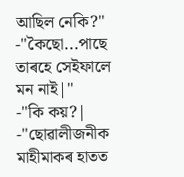আছিল নেকি?"
-"কৈছো...পাছে তাৰহে সেইফালে মন নাই|"
-"কি কয়?|
-"ছোৱালীজনীক মাহীমাকৰ হাতত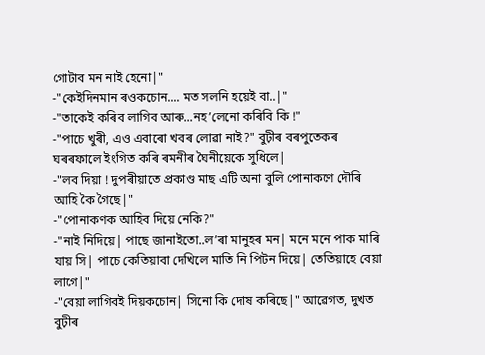গোটাব মন নাই হেনো|"
-"কেইদিনমান ৰওকচোন.... মত সলনি হয়েই বা..|"
-"তাকেই কৰিব লাগিব আৰু...নহ’লেনো কৰিবি কি !"
-"পাচে খুৰী, এও এবাৰো খবৰ লোৱা নাই?" বুঢ়ীৰ বৰপুতেকৰ ঘৰৰফালে ইংগিত কৰি ৰমনীৰ ঘৈনীয়েকে সুধিলে|
-"লব দিয়া ! দুপৰীয়াতে প্ৰকাণ্ড মাছ এটি অনা বুলি পোনাকণে দৌৰি আহি কৈ গৈছে|"
-"পোনাকণক আহিব দিয়ে নেকি?"
-"নাই নিদিয়ে| পাছে জানাইতো..ল’ৰা মানুহৰ মন| মনে মনে পাক মাৰি যায় সি| পাচে কেতিয়াবা দেখিলে মাতি নি পিটন দিয়ে| তেতিয়াহে বেয়া লাগে|"
-"বেয়া লাগিব‍ই দিয়কচোন| সিনো কি দোষ কৰিছে|" আৱেগত, দুখত বুঢ়ীৰ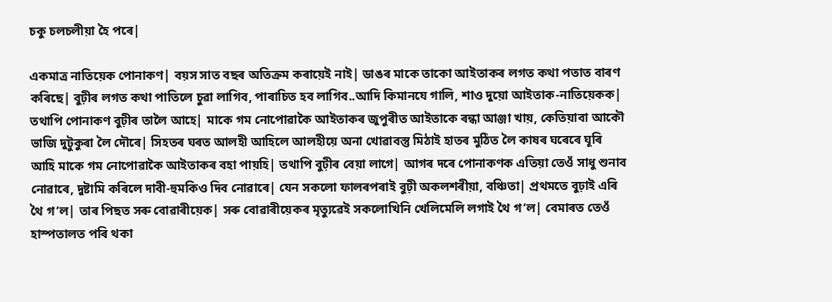চকু চলচলীয়া হৈ পৰে|

একমাত্ৰ নাতিয়েক পোনাকণ| বয়স সাত বছৰ অতিক্ৰম কৰায়েই নাই| ডাঙৰ মাকে তাকো আইতাকৰ লগত কথা পতাত বাৰণ কৰিছে| বুঢ়ীৰ লগত কথা পাতিলে চুৱা লাগিব, পাৰাচিত হব লাগিব..আদি কিমানযে গালি, শাও দুয়ো আইতাক-নাতিয়েকক| তথাপি পোনাকণ বুঢ়ীৰ তালৈ আহে| মাকে গম নোপোৱাকৈ আইতাকৰ জুপুৰীত আইতাকে ৰন্ধা আঞ্জা খায়, কেতিয়াবা আকৌ ভাজি দুটুকুৰা লৈ দৌৰে| সিহতৰ ঘৰত আলহী আহিলে আলহীয়ে অনা খোৱাবস্তু মিঠাই হাতৰ মুঠিত লৈ কাষৰ ঘৰেৰে ঘূৰি আহি মাকে গম নোপোৱাকৈ আইতাকৰ বহা পায়হি| তথাপি বুঢ়ীৰ বেয়া লাগে| আগৰ দৰে পোনাকণক এতিয়া তেওঁ সাধু শুনাব নোৱাৰে, দুষ্টামি কৰিলে দাবী-হুমকিও দিব নোৱাৰে| যেন সকলো ফালৰপৰাই বুঢ়ী অকলশৰীয়া, বঞ্চিতা| প্ৰথমতে বুঢ়াই এৰি থৈ গ’ল| তাৰ পিছত সৰু বোৱাৰীয়েক| সৰু বোৱাৰীয়েকৰ মৃত্যুৱেই সকলোখিনি খেলিমেলি লগাই থৈ গ’ল| বেমাৰত তেওঁ হাস্পতালত পৰি থকা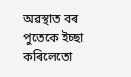অৱস্থাত বৰ পুতেকে ইচ্ছা কৰিলেতো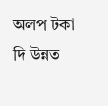অলপ টকা দি উন্নত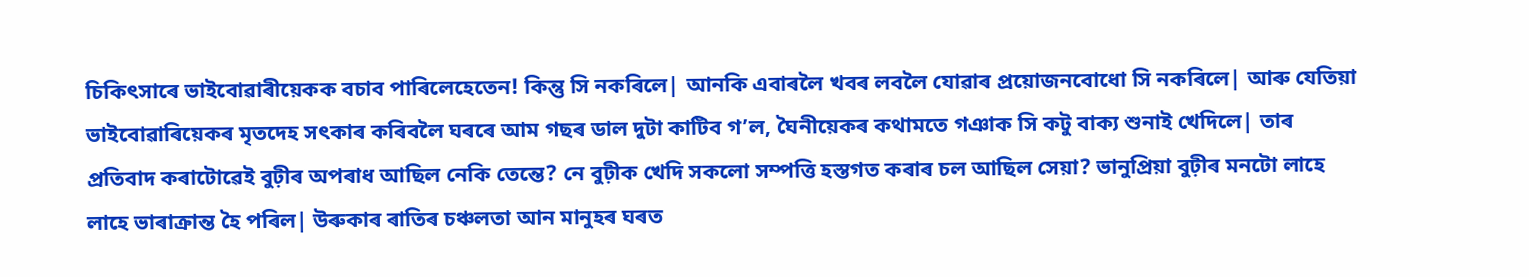চিকিত্‍সাৰে ভাইবোৱাৰীয়েকক বচাব পাৰিলেহেতেন! কিন্তু সি নকৰিলে| আনকি এবাৰলৈ খবৰ লবলৈ যোৱাৰ প্ৰয়োজনবোধো সি নকৰিলে| আৰু যেতিয়া ভাইবোৱাৰিয়েকৰ মৃতদেহ সত্‍কাৰ কৰিবলৈ ঘৰৰে আম গছৰ ডাল দুটা কাটিব গ’ল, ঘৈনীয়েকৰ কথামতে গঞাক সি কটু বাক্য শুনাই খেদিলে| তাৰ প্ৰতিবাদ কৰাটোৱেই বুঢ়ীৰ অপৰাধ আছিল নেকি তেন্তে? নে বুঢ়ীক খেদি সকলো সম্পত্তি হস্তগত কৰাৰ চল আছিল সেয়া? ভানুপ্ৰিয়া বুঢ়ীৰ মনটো লাহে লাহে ভাৰাক্ৰান্ত হৈ পৰিল| উৰুকাৰ ৰাতিৰ চঞ্চলতা আন মানুহৰ ঘৰত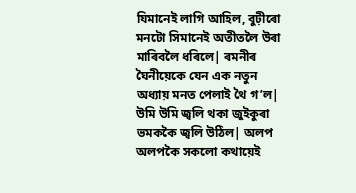যিমানেই লাগি আহিল, বুঢ়ীৰো মনটো সিমানেই অতীতলৈ উৰা মাৰিবলৈ ধৰিলে| ৰমনীৰ ঘৈনীয়েকে যেন এক নতুন অধ্যায় মনত পেলাই থৈ গ’ল| উমি উমি জ্বলি থকা জুইকুৰা ভমককৈ জ্বলি উঠিল| অলপ অলপকৈ সকলো কথায়েই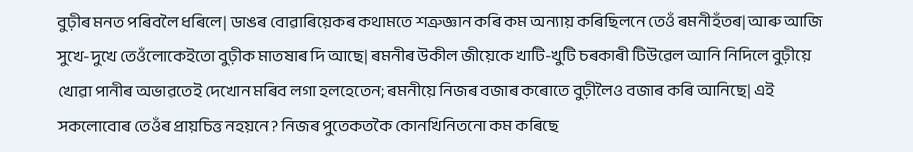বুঢ়ীৰ মনত পৰিবলৈ ধৰিলে| ডাঙৰ বোৱাৰিয়েকৰ কথামতে শত্ৰুজ্ঞান কৰি কম অন্যায় কৰিছিলনে তেওঁ ৰমনীহঁতৰ| আৰু আজি সুখে-দুখে তেওঁলোকেইতো বুঢ়ীক মাতষাৰ দি আছে| ৰমনীৰ উকীল জীয়েকে খাটি-খুটি চৰকাৰী টিউৱেল আনি নিদিলে বুঢ়ীয়ে খোৱা পানীৰ অভাৱতেই দেখোন মৰিব লগা হলহেতেন; ৰমনীয়ে নিজৰ বজাৰ কৰোতে বুঢ়ীলৈও বজাৰ কৰি আনিছে| এই সকলোবোৰ তেওঁৰ প্ৰায়চিত্ত নহয়নে? নিজৰ পুতেকতকৈ কোনখিনিতনো কম কৰিছে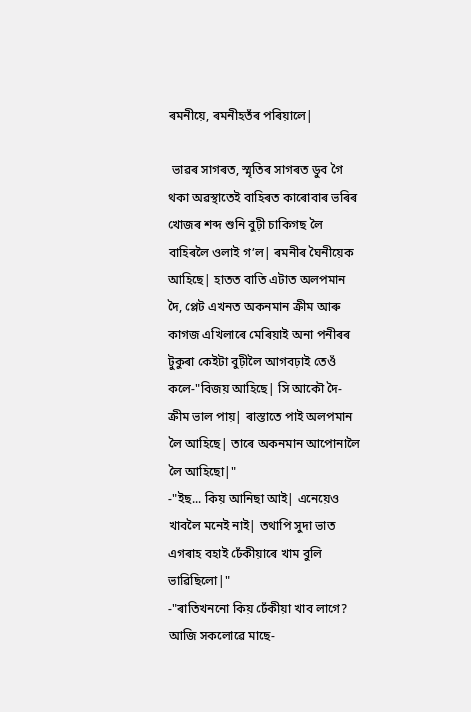ৰমনীয়ে, ৰমনীহতঁৰ পৰিয়ালে|

 ভাৱৰ সাগৰত, স্মৃতিৰ সাগৰত ডুব গৈ থকা অৱস্থাতেই বাহিৰত কাৰোবাৰ ভৰিৰ খোজৰ শব্দ শুনি বুঢ়ী চাকিগছ লৈ বাহিৰলৈ ওলাই গ’ল| ৰমনীৰ ঘৈনীয়েক আহিছে| হাতত বাতি এটাত অলপমান দৈ, প্লেট এখনত অকনমান ক্ৰীম আৰু কাগজ এখিলাৰে মেৰিয়াই অনা পনীৰৰ টুকুৰা কেইটা বুঢ়ীলৈ আগবঢ়াই তেওঁ কলে-"বিজয় আহিছে| সি আকৌ দৈ-ক্ৰীম ভাল পায়| ৰাস্তাতে পাই অলপমান লৈ আহিছে| তাৰে অকনমান আপোনালৈ লৈ আহিছো|"
-"ইছ... কিয় আনিছা আই| এনেয়েও খাবলৈ মনেই নাই| তথাপি সুদা ভাত এগৰাহ বহাই ঢেঁকীয়াৰে খাম বুলি ভাৱিছিলো|"
-"ৰাতিখননো কিয় ঢেঁকীয়া খাব লাগে? আজি সকলোৱে মাছে-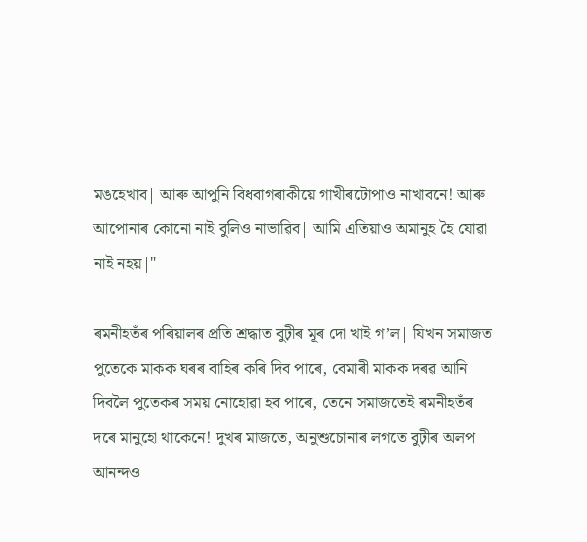মঙহেখাব| আৰু আপুনি বিধবাগৰাকীয়ে গাখীৰটোপাও নাখাবনে! আৰু আপোনাৰ কোনো নাই বুলিও নাভাৱিব| আমি এতিয়াও অমানুহ হৈ যোৱা নাই নহয়|"

ৰমনীহতঁৰ পৰিয়ালৰ প্ৰতি শ্ৰদ্ধাত বুঢ়ীৰ মূৰ দো খাই গ’ল| যিখন সমাজত পুতেকে মাকক ঘৰৰ বাহিৰ কৰি দিব পাৰে, বেমাৰী মাকক দৰৱ আনি দিবলৈ পুতেকৰ সময় নোহোৱা হব পাৰে, তেনে সমাজতেই ৰমনীহতঁৰ দৰে মানুহো থাকেনে! দুখৰ মাজতে, অনুশুচোনাৰ লগতে বুঢ়ীৰ অলপ আনন্দও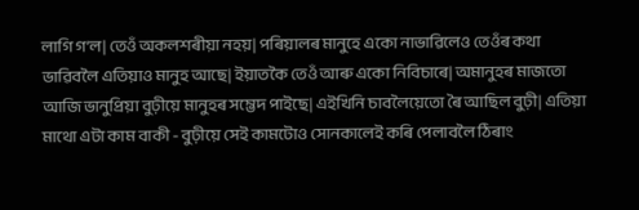লাগি গ’ল| তেওঁ অকলশৰীয়া নহয়| পৰিয়ালৰ মানুহে একো নাভাৱিলেও তেওঁৰ কথা ভাৱিবলৈ এতিয়াও মানুহ আছে| ইয়াতকৈ তেওঁ আৰু একো নিবিচাৰে| অমানুহৰ মাজতো আজি ভানুপ্ৰিয়া বুঢ়ীয়ে মানুহৰ সম্ভেদ পাইছে| এইখিনি চাবলৈয়েতো ৰৈ আছিল বুঢ়ী| এতিয়া মাথো এটা কাম বাকী - বুঢ়ীয়ে সেই কামটো‍ও সোনকালেই কৰি পেলাবলৈ ঠিৰাং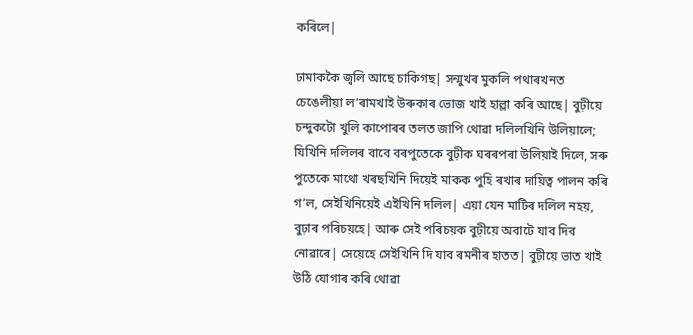কৰিলে|

ঢামাককৈ জ্বলি আছে চাকিগছ| সন্মুখৰ মুকলি পথাৰখনত চেঙেলীয়া ল’ৰামখাই উৰুকাৰ ভোজ খাই হাল্লা কৰি আছে| বুঢ়ীয়ে চন্দুকটো খুলি কাপোৰৰ তলত জাপি থোৱা দলিলখিনি উলিয়ালে; যিখিনি দলিলৰ বাবে বৰপুতেকে বুঢ়ীক ঘৰৰপৰা উলিয়াই দিলে, সৰু পুতেকে মাথো খৰছখিনি দিয়েই মাকক পুহি ৰখাৰ দায়িত্ব পালন কৰি গ’ল, সেইখিনিয়েই এইখিনি দলিল| এয়া যেন মাটিৰ দলিল নহয়, বুঢ়াৰ পৰিচয়হে| আৰু সেই পৰিচয়ক বুঢ়ীয়ে অবাটে যাব দিব নোৱাৰে| সেয়েহে সেইখিনি দি যাব ৰমনীৰ হাতত| বুঢ়ীয়ে ভাত খাই উঠি যোগাৰ কৰি থোৱা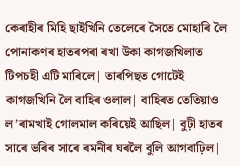কেৰাহীৰ মিহি ছাইখিনি তেলেৰে সৈতে মোহাৰি লৈ পোনাকণৰ হাতৰপৰা ৰখা উকা কাগজখিলাত টিপচহী এটি মাৰিলে| তাৰপিছত গোটেই কাগজখিনি লৈ বাহিৰ ওলাল| বাহিৰত তেতিয়াও ল’ৰামখাই গোলমাল কৰিয়েই আছিল| বুঢ়ী হাতৰ সাৰে ভৰিৰ সাৰে ৰমনীৰ ঘৰলৈ বুলি আগবাঢ়িল|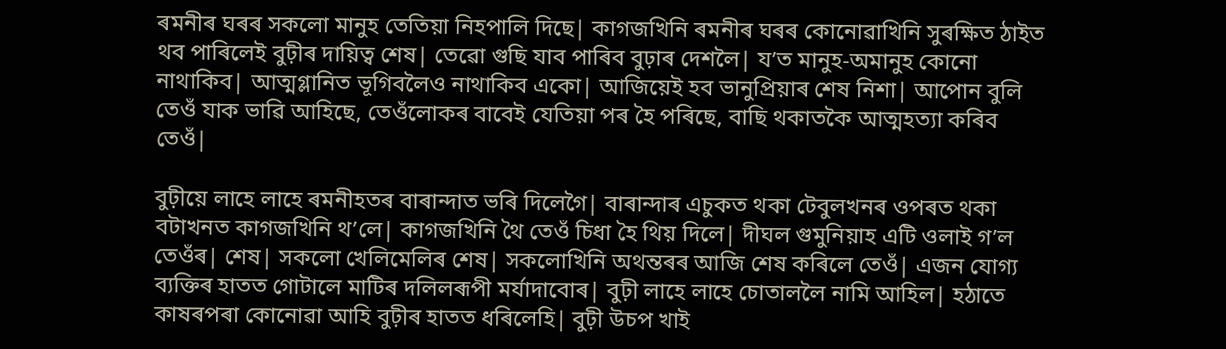ৰমনীৰ ঘৰৰ সকলো মানুহ তেতিয়া নিহপালি দিছে| কাগজখিনি ৰমনীৰ ঘৰৰ কোনোৱাখিনি সুৰক্ষিত ঠাইত থব পাৰিলেই বুঢ়ীৰ দায়িত্ব শেষ| তেৱো গুছি যাব পাৰিব বুঢ়াৰ দেশলৈ| য’ত মানুহ-অমানুহ কোনো নাথাকিব| আত্মগ্লানিত ভূগিবলৈও নাথাকিব একো| আজিয়েই হব ভানুপ্ৰিয়াৰ শেষ নিশা| আপোন বুলি তেওঁ যাক ভাৱি আহিছে, তেওঁলোকৰ বাবেই যেতিয়া পৰ হৈ পৰিছে, বাছি থকাতকৈ আত্মহত্যা কৰিব তেওঁ|

বুঢ়ীয়ে লাহে লাহে ৰমনীহতৰ বাৰান্দাত ভৰি দিলেগৈ| বাৰান্দাৰ এচুকত থকা টেবুলখনৰ ওপৰত থকা বটাখনত কাগজখিনি থ’লে| কাগজখিনি থৈ তেওঁ চিধা হৈ থিয় দিলে| দীঘল গুমুনিয়াহ এটি ওলাই গ’ল তেওঁৰ| শেষ| সকলো খেলিমেলিৰ শেষ| সকলোখিনি অথন্তৰৰ আজি শেষ কৰিলে তেওঁ| এজন যোগ্য ব্যক্তিৰ হাতত গোটালে মাটিৰ দলিলৰূপী মৰ্যাদাবোৰ| বুঢ়ী লাহে লাহে চোতাললৈ নামি আহিল| হঠাতে কাষৰপৰা কোনোৱা আহি বুঢ়ীৰ হাতত ধৰিলেহি| বুঢ়ী উচপ খাই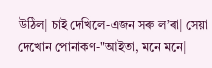উঠিল| চাই দেখিলে-এজন সৰু ল’ৰা| সেয়া দেখোন পোনাকণ-"আইতা, মনে মনে|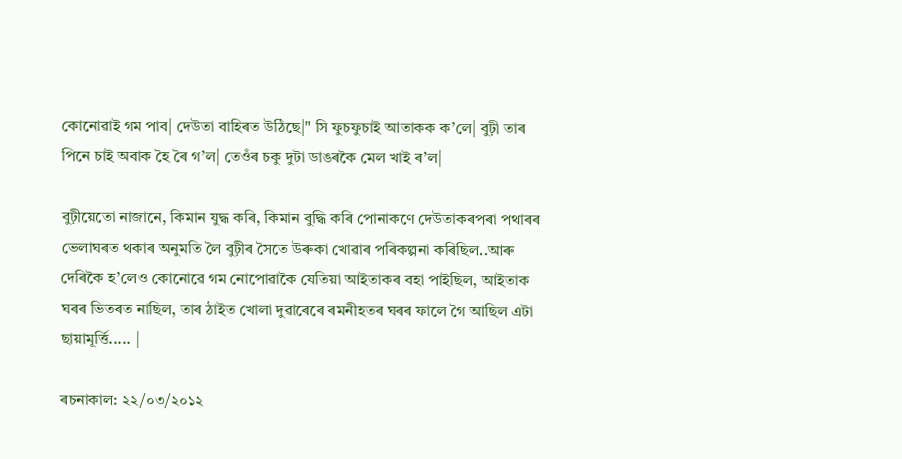কোনোৱাই গম পাব| দেউতা বাহিৰত উঠিছে|" সি ফুচফুচাই আতাকক ক’লে| বুঢ়ী তাৰ পিনে চাই অবাক হৈ ৰৈ গ’ল| তেওঁৰ চকু দুটা ডাঙৰকৈ মেল খাই ৰ’ল|

বুঢ়ীয়েতো নাজানে, কিমান যুদ্ধ কৰি, কিমান বুদ্ধি কৰি পোনাকণে দেউতাকৰপৰা পথাৰৰ ভেলাঘৰত থকাৰ অনুমতি লৈ বুঢ়ীৰ সৈতে উৰুকা খোৱাৰ পৰিকল্পনা কৰিছিল..আৰু দেৰিকৈ হ’লেও কোনোৱে গম নোপোৱাকৈ যেতিয়া আইতাকৰ বহা পাইছিল, আইতাক ঘৰৰ ভিতৰত নাছিল, তাৰ ঠাইত খোলা দুৱাৰেৰে ৰমনীহতৰ ঘৰৰ ফালে গৈ আছিল এটা ছায়ামূৰ্ত্তি..... |

ৰচনাকাল: ২২/০৩/২০১২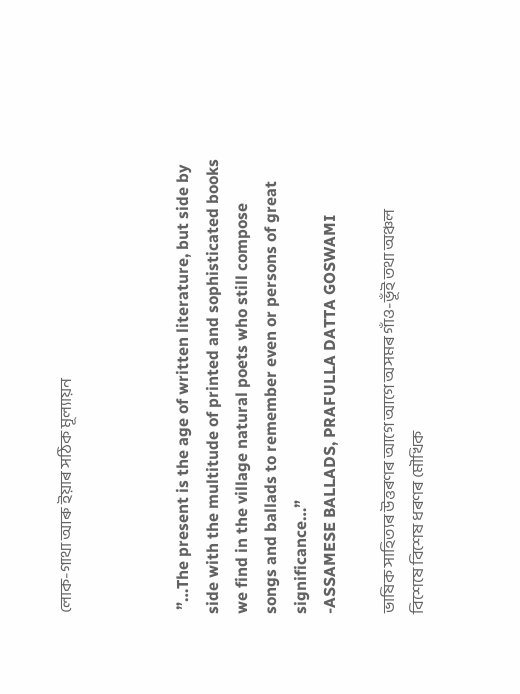লোক-গাথা আৰু ইয়াৰ সঠিক মূল্যায়ন



 ”…The present is the age of written literature, but side by side with the multitude of printed and sophisticated books we find in the village natural poets who still compose songs and ballads to remember even or persons of great significance…”
-ASSAMESE BALLADS, PRAFULLA DATTA GOSWAMI

ভাষিক সাহিত্যৰ উত্তৰণৰ আগে আগে অসমৰ গাঁও-ভূঁই তথা অঞ্চল বিশেষে বিশেষ ধৰণৰ মৌখিক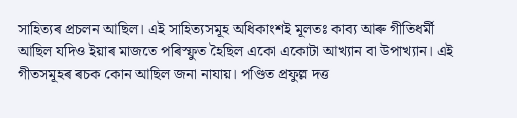সাহিত্যৰ প্ৰচলন আছিল। এই সাহিত্যসমূহ অধিকাংশই মূলতঃ কাব্য আৰু গীতিধৰ্মী আছিল যদিও ইয়াৰ মাজতে পৰিস্ফুত হৈছিল একো একোটা আখ্যান বা উপাখ্যান। এই গীতসমূহৰ ৰচক কোন আছিল জনা নাযায়। পণ্ডিত প্ৰফুল্ল দত্ত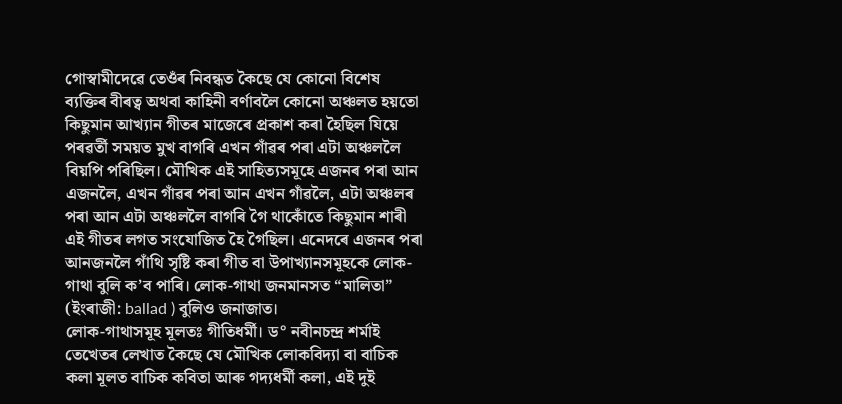গোস্বামীদেৱে তেওঁৰ নিবন্ধত কৈছে যে কোনো বিশেষ ব্যক্তিৰ বীৰত্ব অথবা কাহিনী বৰ্ণাবলৈ কোনো অঞ্চলত হয়তো কিছুমান আখ্যান গীতৰ মাজেৰে প্ৰকাশ কৰা হৈছিল যিয়ে পৰৱৰ্তী সময়ত মুখ বাগৰি এখন গাঁৱৰ পৰা এটা অঞ্চললৈ বিয়পি পৰিছিল। মৌখিক এই সাহিত্যসমূহে এজনৰ পৰা আন এজনলৈ, এখন গাঁৱৰ পৰা আন এখন গাঁৱলৈ, এটা অঞ্চলৰ পৰা আন এটা অঞ্চললৈ বাগৰি গৈ থাকোঁতে কিছুমান শাৰী এই গীতৰ লগত সংযোজিত হৈ গৈছিল। এনেদৰে এজনৰ পৰা আনজনলৈ গাঁথি সৃষ্টি কৰা গীত বা উপাখ্যানসমূহকে লোক-গাথা বুলি ক’ব পাৰি। লোক-গাথা জনমানসত “মালিতা” (ইংৰাজী: ballad ) বুলিও জনাজাত।
লোক-গাথাসমূহ মূলতঃ গীতিধৰ্মী। ড° নবীনচন্দ্ৰ শৰ্মাই তেখেতৰ লেখাত কৈছে যে মৌখিক লোকবিদ্যা বা বাচিক কলা মূলত বাচিক কবিতা আৰু গদ্যধৰ্মী কলা, এই দুই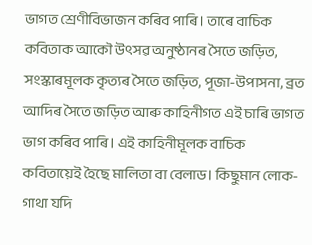ভাগত শ্ৰেণীবিভাজন কৰিব পাৰি। তাৰে বাচিক কবিতাক আকৌ উৎসৱ অনুষ্ঠানৰ সৈতে জড়িত, সংস্কাৰমূলক কৃত্যৰ সৈতে জড়িত, পূজা-উপাসনা, ব্ৰত আদিৰ সৈতে জড়িত আৰু কাহিনীগত এই চাৰি ভাগত ভাগ কৰিব পাৰি। এই কাহিনীমূলক বাচিক কবিতায়েই হৈছে মালিতা বা বেলাড। কিছুমান লোক-গাথা যদি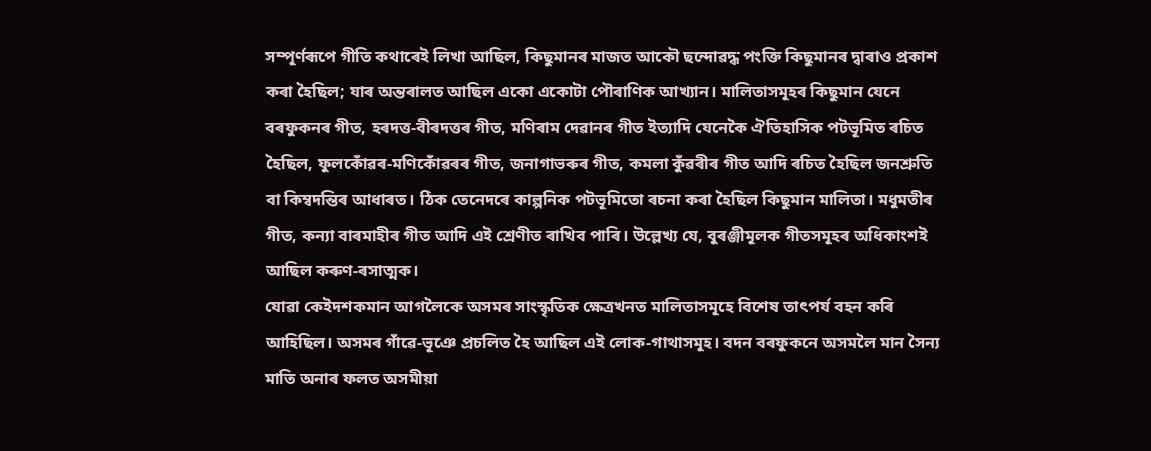সম্পূৰ্ণৰূপে গীতি কথাৰেই লিখা আছিল, কিছুমানৰ মাজত আকৌ ছন্দোৱদ্ধ পংক্তি কিছুমানৰ দ্বাৰাও প্ৰকাশ কৰা হৈছিল; যাৰ অন্তৰালত আছিল একো একোটা পৌৰাণিক আখ্যান। মালিতাসমূহৰ কিছুমান যেনে বৰফুকনৰ গীত, হৰদত্ত-বীৰদত্তৰ গীত, মণিৰাম দেৱানৰ গীত ইত্যাদি যেনেকৈ ঐতিহাসিক পটভূমিত ৰচিত হৈছিল, ফুলকোঁৱৰ-মণিকোঁৱৰৰ গীত, জনাগাভৰুৰ গীত, কমলা কুঁৱৰীৰ গীত আদি ৰচিত হৈছিল জনশ্ৰুতি বা কিম্বদন্তিৰ আধাৰত। ঠিক তেনেদৰে কাল্পনিক পটভূমিতো ৰচনা কৰা হৈছিল কিছুমান মালিতা। মধুমতীৰ গীত, কন্যা বাৰমাহীৰ গীত আদি এই শ্ৰেণীত ৰাখিব পাৰি। উল্লেখ্য যে, বুৰঞ্জীমূলক গীতসমূহৰ অধিকাংশই আছিল কৰুণ-ৰসাত্মক।
যোৱা কেইদশকমান আগলৈকে অসমৰ সাংস্কৃতিক ক্ষেত্ৰখনত মালিতাসমূহে বিশেষ তাৎপৰ্য বহন কৰি আহিছিল। অসমৰ গাঁৱে-ভূঞে প্ৰচলিত হৈ আছিল এই লোক-গাথাসমূহ। বদন বৰফুকনে অসমলৈ মান সৈন্য মাতি অনাৰ ফলত অসমীয়া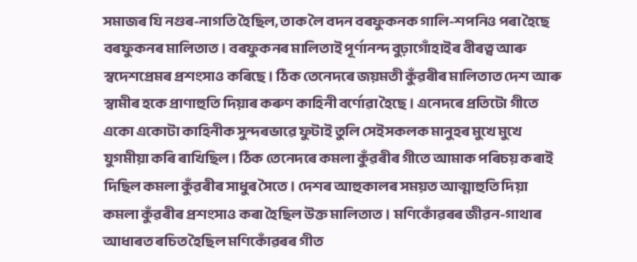সমাজৰ যি নগুৰ-নাগতি হৈছিল, তাক লৈ বদন বৰফুকনক গালি-শপনিও পৰা হৈছে বৰফুকনৰ মালিতাত। বৰফুকনৰ মালিতাই পূৰ্ণানন্দ বুঢ়াগোঁহাইৰ বীৰত্ব আৰু স্বদেশপ্ৰেমৰ প্ৰশংসাও কৰিছে। ঠিক তেনেদৰে জয়মতী কুঁৱৰীৰ মালিতাত দেশ আৰু স্বামীৰ হকে প্ৰাণাহুতি দিয়াৰ কৰুণ কাহিনী বৰ্ণোৱা হৈছে। এনেদৰে প্ৰতিটো গীতে একো একোটা কাহিনীক সুন্দৰভাৱে ফুটাই তুলি সেইসকলক মানুহৰ মুখে মুখে যুগমীয়া কৰি ৰাখিছিল। ঠিক তেনেদৰে কমলা কুঁৱৰীৰ গীতে আমাক পৰিচয় কৰাই দিছিল কমলা কুঁৱৰীৰ সাধুৰ সৈতে। দেশৰ আহুকালৰ সময়ত আত্মাহুতি দিয়া কমলা কুঁৱৰীৰ প্ৰশংসাও কৰা হৈছিল উক্ত মালিতাত। মণিকোঁৱৰৰ জীৱন-গাথাৰ আধাৰত ৰচিত হৈছিল মণিকোঁৱৰৰ গীত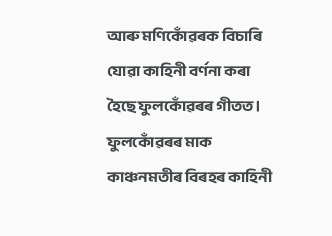আৰু মণিকোঁৱৰক বিচাৰি যোৱা কাহিনী বৰ্ণনা কৰা হৈছে ফুলকোঁৱৰৰ গীতত। ফুলকোঁৱৰৰ মাক কাঞ্চনমতীৰ বিৰহৰ কাহিনী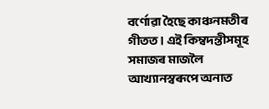বৰ্ণোৱা হৈছে কাঞ্চনমতীৰ গীতত। এই কিম্বদন্তীসমূহ সমাজৰ মাজলৈ আখ্যানস্বৰূপে অনাত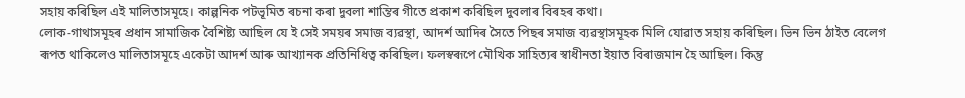সহায় কৰিছিল এই মালিতাসমূহে। কাল্পনিক পটভূমিত ৰচনা কৰা দুবলা শান্তিৰ গীতে প্ৰকাশ কৰিছিল দুবলাৰ বিৰহৰ কথা।
লোক-গাথাসমূহৰ প্ৰধান সামাজিক বৈশিষ্ট্য আছিল যে ই সেই সময়ৰ সমাজ ব্যৱস্থা, আদৰ্শ আদিৰ সৈতে পিছৰ সমাজ ব্যৱস্থাসমূহক মিলি যোৱাত সহায় কৰিছিল। ভিন ভিন ঠাইত বেলেগ ৰূপত থাকিলেও মালিতাসমূহে একেটা আদৰ্শ আৰু আখ্যানক প্ৰতিনিধিত্ব কৰিছিল। ফলস্বৰূপে মৌখিক সাহিত্যৰ স্বাধীনতা ইয়াত বিৰাজমান হৈ আছিল। কিন্তু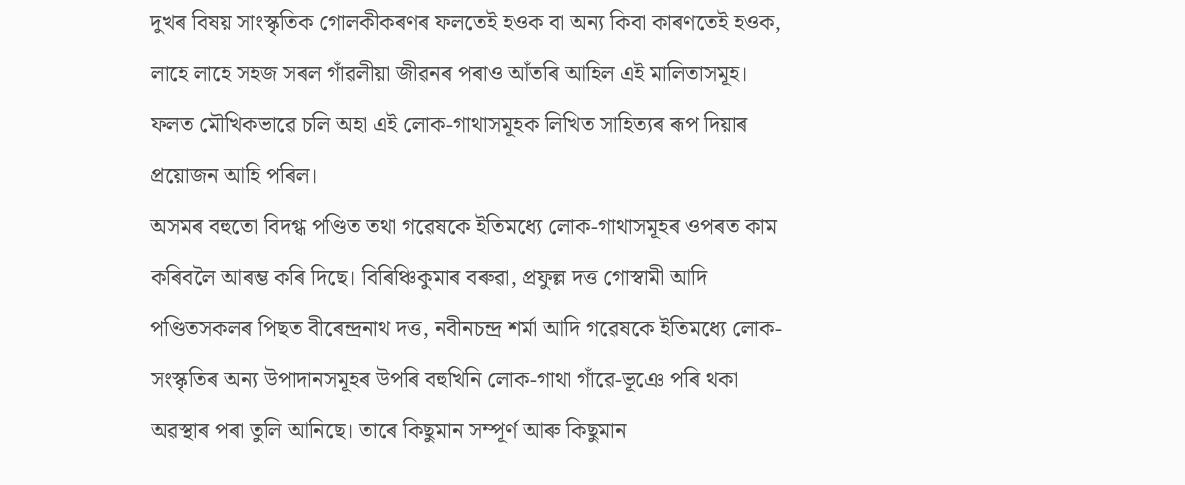দুখৰ বিষয় সাংস্কৃতিক গোলকীকৰণৰ ফলতেই হওক বা অন্য কিবা কাৰণতেই হওক, লাহে লাহে সহজ সৰল গাঁৱলীয়া জীৱনৰ পৰাও আঁতৰি আহিল এই মালিতাসমূহ। ফলত মৌখিকভাৱে চলি অহা এই লোক-গাথাসমূহক লিখিত সাহিত্যৰ ৰূপ দিয়াৰ প্ৰয়োজন আহি পৰিল।
অসমৰ বহুতো বিদগ্ধ পণ্ডিত তথা গৱেষকে ইতিমধ্যে লোক-গাথাসমূহৰ ওপৰত কাম কৰিবলৈ আৰম্ভ কৰি দিছে। বিৰিঞ্চিকুমাৰ বৰুৱা, প্ৰফুল্ল দত্ত গোস্বামী আদি পণ্ডিতসকলৰ পিছত বীৰেন্দ্ৰনাথ দত্ত, নবীনচন্দ্ৰ শৰ্মা আদি গৱেষকে ইতিমধ্যে লোক-সংস্কৃতিৰ অন্য উপাদানসমূহৰ উপৰি বহুখিনি লোক-গাথা গাঁৱে-ভূঞে পৰি থকা অৱস্থাৰ পৰা তুলি আনিছে। তাৰে কিছুমান সম্পূৰ্ণ আৰু কিছুমান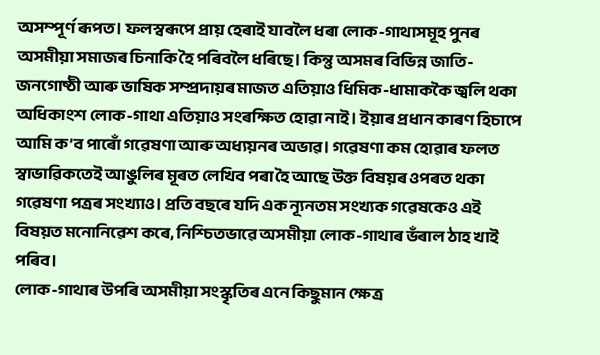অসম্পূৰ্ণ ৰূপত। ফলস্বৰূপে প্ৰায় হেৰাই যাবলৈ ধৰা লোক-গাথাসমূহ পুনৰ অসমীয়া সমাজৰ চিনাকি হৈ পৰিবলৈ ধৰিছে। কিন্তু অসমৰ বিভিন্ন জাতি-জনগোষ্ঠী আৰু ভাষিক সম্প্ৰদায়ৰ মাজত এতিয়াও ধিমিক-ধামাককৈ জ্বলি থকা অধিকাংশ লোক-গাথা এতিয়াও সংৰক্ষিত হোৱা নাই। ইয়াৰ প্ৰধান কাৰণ হিচাপে আমি ক’ব পাৰোঁ গৱেষণা আৰু অধ্যয়নৰ অভাৱ। গৱেষণা কম হোৱাৰ ফলত স্বাভাৱিকতেই আঙুলিৰ মূৰত লেখিব পৰা হৈ আছে উক্ত বিষয়ৰ ওপৰত থকা গৱেষণা পত্ৰৰ সংখ্যাও। প্ৰতি বছৰে যদি এক ন্যূনতম সংখ্যক গৱেষকেও এই বিষয়ত মনোনিৱেশ কৰে, নিশ্চিতভাৱে অসমীয়া লোক-গাথাৰ ভঁৰাল ঠাহ খাই পৰিব।
লোক-গাথাৰ উপৰি অসমীয়া সংস্কৃতিৰ এনে কিছুমান ক্ষেত্ৰ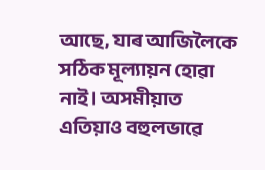আছে, যাৰ আজিলৈকে সঠিক মূল্যায়ন হোৱা নাই। অসমীয়াত এতিয়াও বহুলভাৱে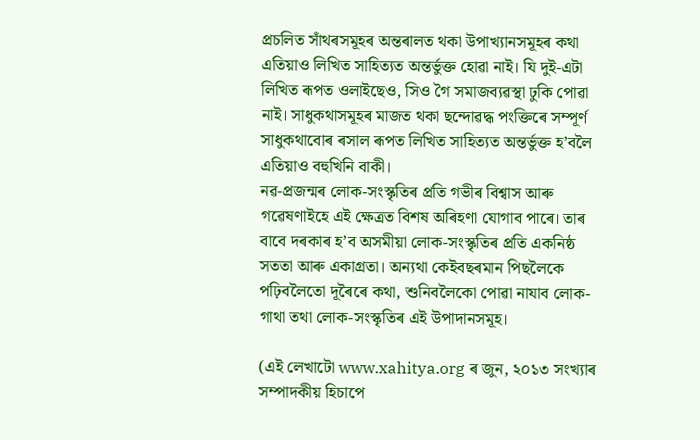প্ৰচলিত সাঁথৰসমূহৰ অন্তৰালত থকা উপাখ্যানসমূহৰ কথা এতিয়াও লিখিত সাহিত্যত অন্তৰ্ভুক্ত হোৱা নাই। যি দুই-এটা লিখিত ৰূপত ওলাইছেও, সিও গৈ সমাজব্যৱস্থা ঢুকি পোৱা নাই। সাধুকথাসমূহৰ মাজত থকা ছন্দোৱদ্ধ পংক্তিৰে সম্পূৰ্ণ সাধুকথাবোৰ ৰসাল ৰূপত লিখিত সাহিত্যত অন্তৰ্ভুক্ত হ’বলৈ এতিয়াও বহুখিনি বাকী।
নৱ-প্ৰজন্মৰ লোক-সংস্কৃতিৰ প্ৰতি গভীৰ বিশ্বাস আৰু গৱেষণাইহে এই ক্ষেত্ৰত বিশষ অৰিহণা যোগাব পাৰে। তাৰ বাবে দৰকাৰ হ’ব অসমীয়া লোক-সংস্কৃতিৰ প্ৰতি একনিষ্ঠ সততা আৰু একাগ্ৰতা। অন্যথা কেইবছৰমান পিছলৈকে পঢ়িবলৈতো দূৰৈৰে কথা, শুনিবলৈকো পোৱা নাযাব লোক-গাথা তথা লোক-সংস্কৃতিৰ এই উপাদানসমূহ।

(এই লেখাটো www.xahitya.org ৰ জুন, ২০১৩ সংখ্যাৰ সম্পাদকীয় হিচাপে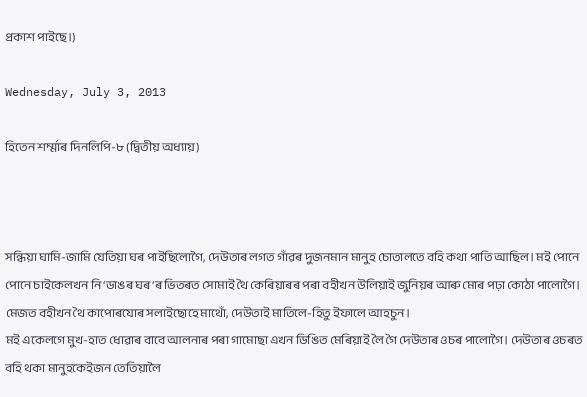প্ৰকাশ পাইছে।)

Wednesday, July 3, 2013

হিতেন শৰ্ম্মাৰ দিনলিপি-৮ (দ্বিতীয় অধ্যায়)



সন্ধিয়া ঘামি-জামি যেতিয়া ঘৰ পাইছিলোগৈ, দেউতাৰ লগত গাঁৱৰ দুজনমান মানুহ চোতালতে বহি কথা পাতি আছিল। মই পোনে পোনে চাইকেলখন নি ‘ডাঙৰ ঘৰ’ৰ ভিতৰত সোমাই থৈ কেৰিয়াৰৰ পৰা বহীখন উলিয়াই জুনিয়ৰ আৰু মোৰ পঢ়া কোঠা পালোগৈ।
মেজত বহীখন থৈ কাপোৰযোৰ সলাইছোহে মাথোঁ, দেউতাই মাতিলে-হিতু ইফালে আহচুন।
মই একেলগে মুখ-হাত ধোৱাৰ বাবে আলনাৰ পৰা গামোছা এখন ডিঙিত মেৰিয়াই লৈ গৈ দেউতাৰ ওচৰ পালোগৈ। দেউতাৰ ওচৰত বহি থকা মানুহকেইজন তেতিয়ালৈ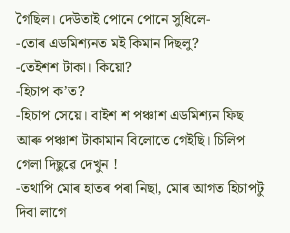গৈছিল। দেউতাই পোনে পোনে সুধিলে-
-তোৰ এডমিশ্যনত মই কিমান দিছলু?
-তেইশশ টাকা। কিয়ো?
-হিচাপ ক’ত?
-হিচাপ সেয়ে। বাইশ শ পঞ্চাশ এডমিশ্যন ফিছ আৰু পঞ্চাশ টাকামান বিলোতে গেইছি। চিলিপ গেলা দিছুৱে দেখুন !
-তথাপি মোৰ হাতৰ পৰা নিছা, মোৰ আগত হিচাপটু দিবা লাগে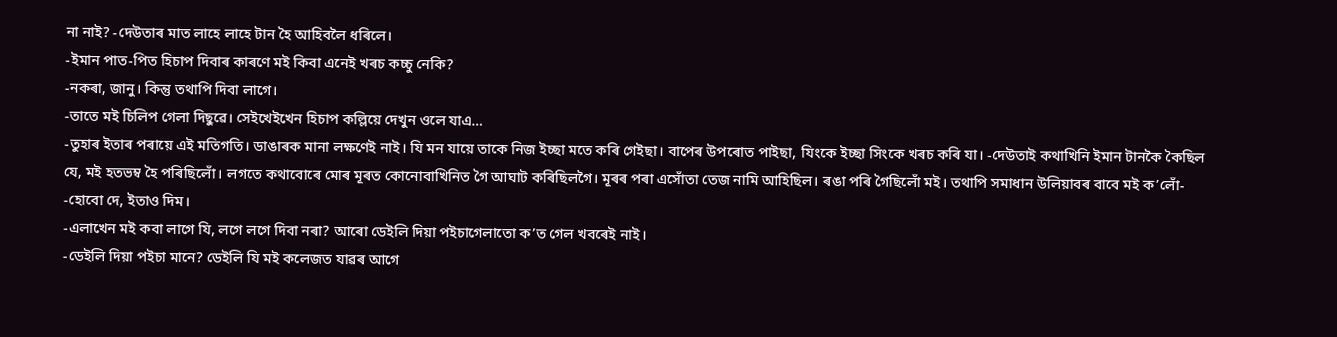না নাই? -দেউতাৰ মাত লাহে লাহে টান হৈ আহিবলৈ ধৰিলে।
-ইমান পাত-পিত হিচাপ দিবাৰ কাৰণে মই কিবা এনেই খৰচ কচ্চু নেকি?
-নকৰা, জানু। কিন্তু তথাপি দিবা লাগে।
-তাতে মই চিলিপ গেলা দিছুৱে। সেইখেইখেন হিচাপ কল্লিয়ে দেখুন ওলে যাএ…
-তুহাৰ ইতাৰ পৰায়ে এই মতিগতি। ডাঙাৰক মানা লক্ষণেই নাই। যি মন যায়ে তাকে নিজ ইচ্ছা মতে কৰি গেইছা। বাপেৰ উপৰোত পাইছা, যিংকে ইচ্ছা সিংকে খৰচ কৰি যা। -দেউতাই কথাখিনি ইমান টানকৈ কৈছিল যে, মই হতভম্ব হৈ পৰিছিলোঁ। লগতে কথাবোৰে মোৰ মূৰত কোনোবাখিনিত গৈ আঘাট কৰিছিলগৈ। মূৰৰ পৰা এসোঁতা তেজ নামি আহিছিল। ৰঙা পৰি গৈছিলোঁ মই। তথাপি সমাধান উলিয়াবৰ বাবে মই ক’লোঁ-
-হোবো দে, ইতাও দিম।
-এলাখেন মই কবা লাগে যি, লগে লগে দিবা নৰা? আৰো ডেইলি দিয়া পইচাগেলাতো ক’ত গেল খবৰেই নাই।
-ডেইলি দিয়া পইচা মানে? ডেইলি যি মই কলেজত যাৱৰ আগে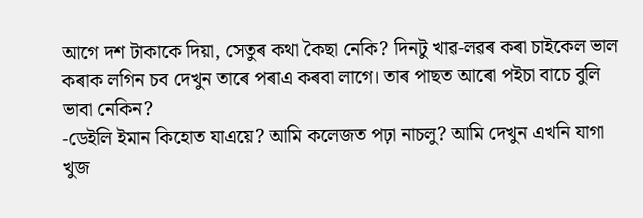আগে দশ টাকাকে দিয়া, সেতুৰ কথা কৈছা নেকি? দিনটু খাৱ-লৱৰ কৰা চাইকেল ভাল কৰাক লগিন চব দেখুন তাৰে পৰাএ কৰবা লাগে। তাৰ পাছত আৰো পইচা বাচে বুলি ভাবা নেকিন?
-ডেইলি ইমান কিহোত যাএয়ে? আমি কলেজত পঢ়া নাচলু? আমি দেখুন এখনি যাগা খুজ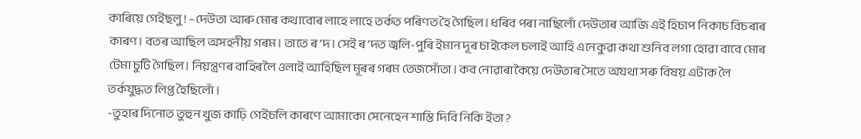কাৰিয়ে গেইছলু ! –দেউতা আৰু মোৰ কথাবোৰ লাহে লাহে তৰ্কত পৰিণত হৈ গৈছিল। ধৰিব পৰা নাছিলোঁ দেউতাৰ আজি এই হিচাপ নিকাচ বিচৰাৰ কাৰণ। বতৰ আছিল অসহনীয় গৰম। তাতে ৰ’দ। সেই ৰ’দত জ্বলি-পুৰি ইমান দূৰ চাইকেল চলাই আহি এনেকুৱা কথা শুনিব লগা হোৱা বাবে মোৰ টেমা চুটি গৈছিল। নিয়ন্ত্ৰণৰ বাহিৰলৈ ওলাই আহিছিল মূৰৰ গৰম তেজসোঁতা। কব নোৱাৰাকৈয়ে দেউতাৰ সৈতে অযথা সৰু বিষয় এটাক লৈ তৰ্কযুদ্ধত লিপ্ত হৈছিলোঁ।
-তুহাৰ দিনোত তুহুন খুজ কাঢ়ি গেইচলি কাৰণে আমাকো সেনেহেন শাস্তি দিবি নিকি ইতা?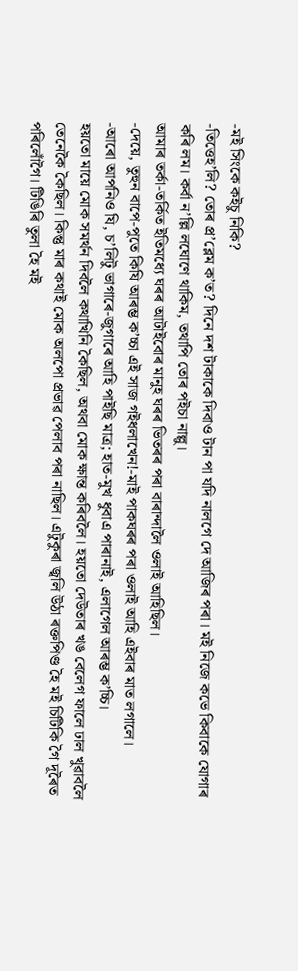-মই সিংকে কইচু নিকি?
-তিত্তেহ’লি? তোৰ প্ৰ’ব্লেম ক’ত? দিনে দশ টাকাকে দিবাও টান পা যদি নালগে দে আজিৰ পৰা। মই নিজে কভে কিবাকে যোগাৰ কৰি লম। কৰ্বা ন’ল্লি লঘোণে থাকিম, তথাপি তোৰ পইচা নাল্লু।
আমাৰ তৰ্কা-তৰ্কিত ইতিমধ্যে ঘৰৰ আটাইবোৰ মানুহ ঘৰৰ ভিতৰৰ পৰা বাৰান্দালৈ ওলাই আহিছিল।
-দেয়ে, তুহুন বাপে-পুতে কিযি আৰম্ভ ক’চ্চা এই সাজ গইধলাখেন!-মাই পাকঘৰৰ পৰা ওলাই আহি এইবাৰ মাত লগালে।
-আৰো আপনিও যি, চ’লিটু ভাগাৰে-জুগাৰে আহি পাইছি মাত্ৰ; হাত-মুখ ধুবাএ পাৰানাই, এলাগেল আৰম্ভ ক’চ্চি।
হয়তো মায়ে মোক সমৰ্থন দিবলৈ কথাখিনি কৈছিল, অথবা মোক ক্ষান্ত কৰিবলৈ। হয়তো দেউতাৰ খঙ বেলেগ ফালে ঢাল খুৱাবলৈ তেনেকৈ কৈছিল। কিন্তু মাৰ কথাই মোক অলপো প্ৰভাৱ পেলাব পৰা নাছিল। এটুকুৰা জ্বলি উঠা ৰক্তপিণ্ড হৈ মই চিটিকি গৈ দূৰৈত পৰিলোঁগৈ। টিঙিৰি তুলা হৈ মই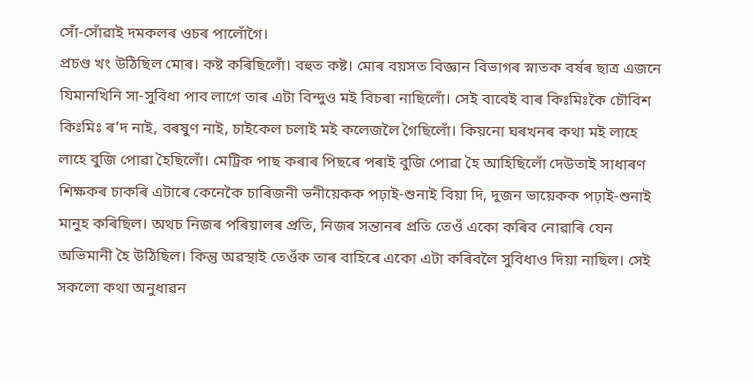সোঁ-সোঁৱাই দমকলৰ ওচৰ পালোঁগৈ।
প্ৰচণ্ড খং উঠিছিল মোৰ। কষ্ট কৰিছিলোঁ। বহুত কষ্ট। মোৰ বয়সত বিজ্ঞান বিভাগৰ স্নাতক বৰ্ষৰ ছাত্ৰ এজনে যিমানখিনি সা-সুবিধা পাব লাগে তাৰ এটা বিন্দুও মই বিচৰা নাছিলোঁ। সেই বাবেই বাৰ কিঃমিঃকৈ চৌবিশ কিঃমিঃ ৰ’দ নাই, বৰষুণ নাই, চাইকেল চলাই মই কলেজলৈ গৈছিলোঁ। কিয়নো ঘৰখনৰ কথা মই লাহে লাহে বুজি পোৱা হৈছিলোঁ। মেট্ৰিক পাছ কৰাৰ পিছৰে পৰাই বুজি পোৱা হৈ আহিছিলোঁ দেউতাই সাধাৰণ শিক্ষকৰ চাকৰি এটাৰে কেনেকৈ চাৰিজনী ভনীয়েকক পঢ়াই-শুনাই বিয়া দি, দুজন ভায়েকক পঢ়াই-শুনাই মানুহ কৰিছিল। অথচ নিজৰ পৰিয়ালৰ প্ৰতি, নিজৰ সন্তানৰ প্ৰতি তেওঁ একো কৰিব নোৱাৰি যেন অভিমানী হৈ উঠিছিল। কিন্তু অৱস্থাই তেওঁক তাৰ বাহিৰে একো এটা কৰিবলৈ সুবিধাও দিয়া নাছিল। সেই সকলো কথা অনুধাৱন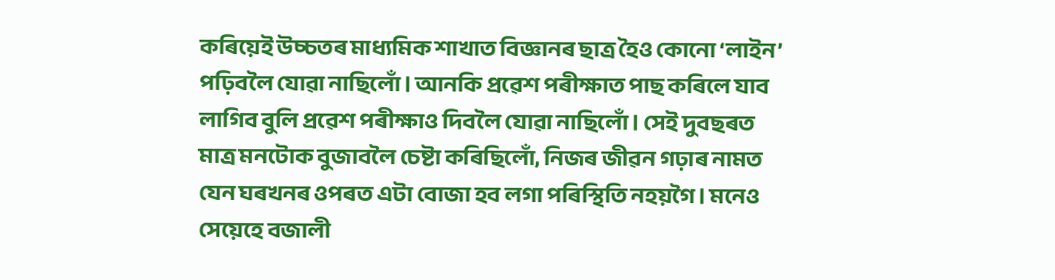কৰিয়েই উচ্চতৰ মাধ্যমিক শাখাত বিজ্ঞানৰ ছাত্ৰ হৈও কোনো ‘লাইন’ পঢ়িবলৈ যোৱা নাছিলোঁ। আনকি প্ৰৱেশ পৰীক্ষাত পাছ কৰিলে যাব লাগিব বুলি প্ৰৱেশ পৰীক্ষাও দিবলৈ যোৱা নাছিলোঁ। সেই দুবছৰত মাত্ৰ মনটোক বুজাবলৈ চেষ্টা কৰিছিলোঁ, নিজৰ জীৱন গঢ়াৰ নামত যেন ঘৰখনৰ ওপৰত এটা বোজা হব লগা পৰিস্থিতি নহয়গৈ। মনেও সেয়েহে বজালী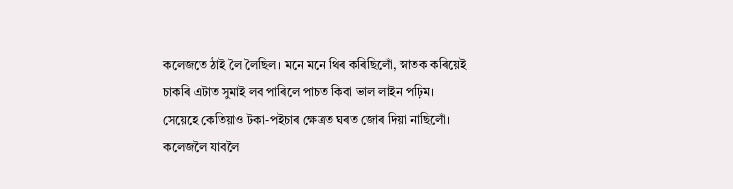কলেজতে ঠাই লৈ লৈছিল। মনে মনে থিৰ কৰিছিলোঁ, স্নাতক কৰিয়েই চাকৰি এটাত সুমাই লব পাৰিলে পাচত কিবা ভাল লাইন পঢ়িম। সেয়েহে কেতিয়াও টকা-পইচাৰ ক্ষেত্ৰত ঘৰত জোৰ দিয়া নাছিলোঁ। কলেজলৈ যাবলৈ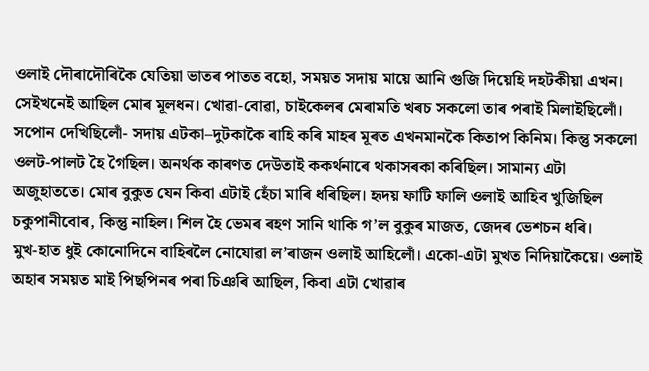ওলাই দৌৰাদৌৰিকৈ যেতিয়া ভাতৰ পাতত বহো, সময়ত সদায় মায়ে আনি গুজি দিয়েহি দহটকীয়া এখন। সেইখনেই আছিল মোৰ মূলধন। খোৱা-বোৱা, চাইকেলৰ মেৰামতি খৰচ সকলো তাৰ পৰাই মিলাইছিলোঁ। সপোন দেখিছিলোঁ- সদায় এটকা–দুটকাকৈ ৰাহি কৰি মাহৰ মূৰত এখনমানকৈ কিতাপ কিনিম। কিন্তু সকলো ওলট-পালট হৈ গৈছিল। অনৰ্থক কাৰণত দেউতাই ককৰ্থনাৰে থকাসৰকা কৰিছিল। সামান্য এটা অজুহাততে। মোৰ বুকুত যেন কিবা এটাই হেঁচা মাৰি ধৰিছিল। হৃদয় ফাটি ফালি ওলাই আহিব খুজিছিল চকুপানীবোৰ, কিন্তু নাহিল। শিল হৈ ভেমৰ ৰহণ সানি থাকি গ’ল বুকুৰ মাজত, জেদৰ ভেশচন ধৰি।
মুখ-হাত ধুই কোনোদিনে বাহিৰলৈ নোযোৱা ল’ৰাজন ওলাই আহিলোঁ। একো-এটা মুখত নিদিয়াকৈয়ে। ওলাই অহাৰ সময়ত মাই পিছপিনৰ পৰা চিঞৰি আছিল, কিবা এটা খোৱাৰ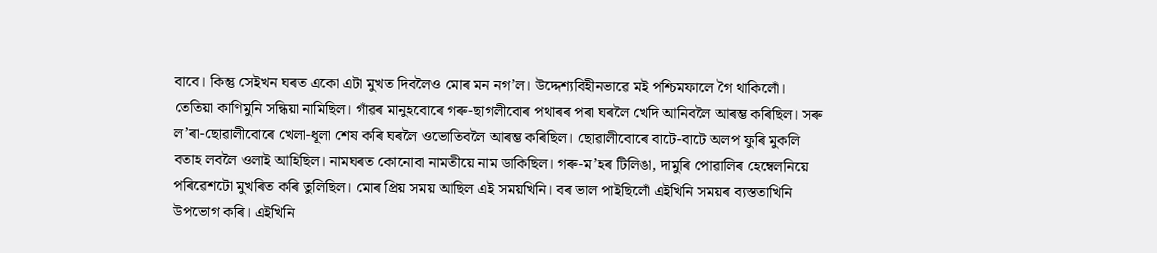বাবে। কিন্তু সেইখন ঘৰত একো এটা মুখত দিবলৈও মোৰ মন নগ’ল। উদ্দেশ্যবিহীনভাৱে মই পশ্চিমফালে গৈ থাকিলোঁ।
তেতিয়া কাণিমুনি সন্ধিয়া নামিছিল। গাঁৱৰ মানুহবোৰে গৰু-ছাগলীবোৰ পথাৰৰ পৰা ঘৰলৈ খেদি আনিবলৈ আৰম্ভ কৰিছিল। সৰু ল’ৰা-ছোৱালীবোৰে খেলা-ধূলা শেষ কৰি ঘৰলৈ ওভোতিবলৈ আৰম্ভ কৰিছিল। ছোৱালীবোৰে বাটে-বাটে অলপ ফুৰি মুকলি বতাহ লবলৈ ওলাই আহিছিল। নামঘৰত কোনোবা নামতীয়ে নাম ডাকিছিল। গৰু-ম’হৰ টিলিঙা, দামুৰি পোৱালিৰ হেম্বেলনিয়ে পৰিৱেশটো মুখৰিত কৰি তুলিছিল। মোৰ প্ৰিয় সময় আছিল এই সময়খিনি। বৰ ভাল পাইছিলোঁ এইখিনি সময়ৰ ব্যস্ততাখিনি উপভোগ কৰি। এইখিনি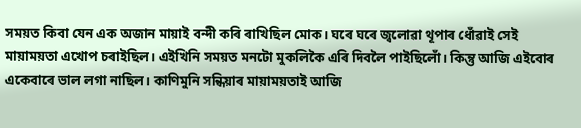সময়ত কিবা যেন এক অজান মায়াই বন্দী কৰি ৰাখিছিল মোক। ঘৰে ঘৰে জ্বলোৱা থূপাৰ ধোঁৱাই সেই মায়াময়তা এখোপ চৰাইছিল। এইখিনি সময়ত মনটো মুকলিকৈ এৰি দিবলৈ পাইছিলোঁ। কিন্তু আজি এইবোৰ একেবাৰে ভাল লগা নাছিল। কাণিমুনি সন্ধিয়াৰ মায়াময়তাই আজি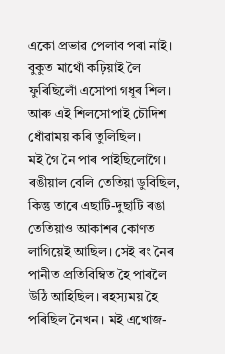একো প্ৰভাৱ পেলাব পৰা নাই। বুকুত মাথোঁ কঢ়িয়াই লৈ ফুৰিছিলোঁ এসোপা গধূৰ শিল। আৰু এই শিলসোপাই চৌদিশ ধোঁৱাময় কৰি তুলিছিল।
মই গৈ নৈ পাৰ পাইছিলোগৈ। ৰঙীয়াল বেলি তেতিয়া ডুবিছিল, কিন্তু তাৰে এছাটি-দুছাটি ৰঙা তেতিয়াও আকাশৰ কোণত লাগিয়েই আছিল। সেই ৰং নৈৰ পানীত প্ৰতিবিম্বিত হৈ পাৰলৈ উঠি আহিছিল। ৰহস্যময় হৈ পৰিছিল নৈখন। মই এখোজ-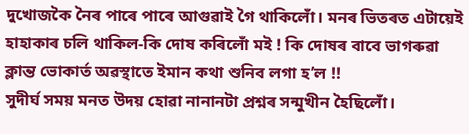দুখোজকৈ নৈৰ পাৰে পাৰে আগুৱাই গৈ থাকিলোঁ। মনৰ ভিতৰত এটায়েই হাহাকাৰ চলি থাকিল-কি দোষ কৰিলোঁ মই ! কি দোষৰ বাবে ভাগৰুৱা ক্লান্ত ভোকাৰ্ত অৱস্থাতে ইমান কথা শুনিব লগা হ’ল !!
সুদীৰ্ঘ সময় মনত উদয় হোৱা নানানটা প্ৰশ্নৰ সন্মুখীন হৈছিলোঁ।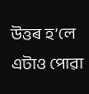উত্তৰ হ’লে এটাও পোৱা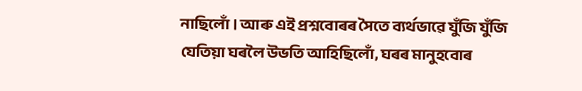নাছিলোঁ। আৰু এই প্ৰশ্নবোৰৰ সৈতে ব্যৰ্থভাৱে যুঁজি যুঁজি যেতিয়া ঘৰলৈ উভতি আহিছিলোঁ, ঘৰৰ মানুহবোৰ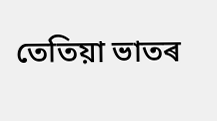তেতিয়া ভাতৰ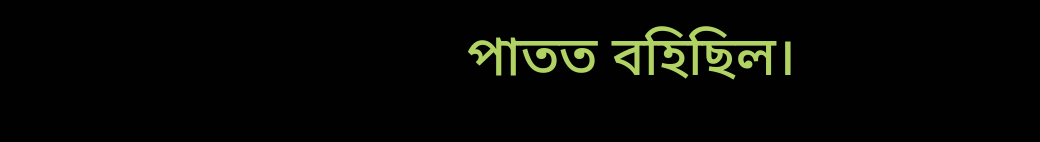পাতত বহিছিল।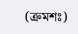(ক্ৰমশঃ)